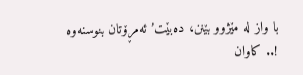با واز لە مێژوو بێنن، دەبێت’ ئەمڕۆتان بنوسنەوە !.. کاوان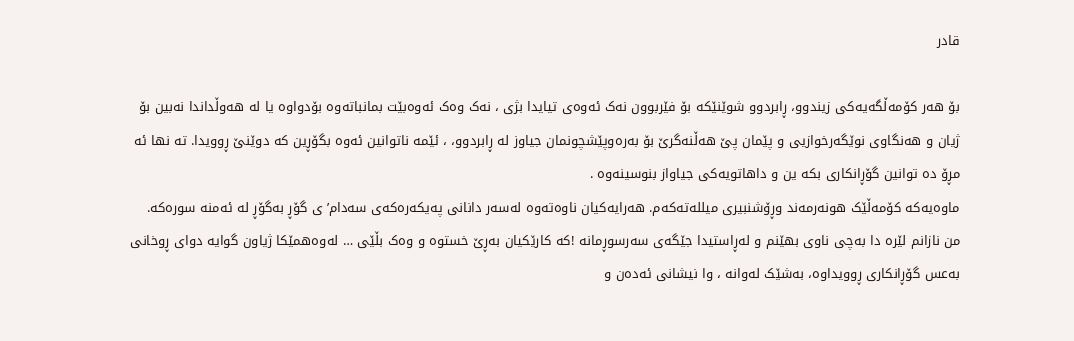قادر

بۆ هەر کۆمەڵگەیەکی زیندوو، ڕابردوو شوێنێکە بۆ فێربوون نەک ئەوەی تیایدا بژی ، نەک وەک ئەوەبێت بمانباتەوە بۆدواوە يا لە هەوڵداندا نەبين بۆ ژيان و هەنگاوی نوێگەرخوازیی و پێمان پێ هەڵنەگرێ بۆ بەرەوپێشچونمان جیاوز لە ڕابردوو، ، ئێمە ناتوانین ئەوە بگۆڕین کە دوێنێ ڕوویدا. ته نها ئه مڕۆ ده توانین گۆڕانکاری بکه ین و داهاتویەکی جیاواز بنوسینەوە .
ماوەیەکە کۆمەڵێک هونەرمەند وڕۆشنبیری میللەتەکەم. هەرایەکیان ناوەتەوە لەسەر دانانی پەیکەرەکەی سەدام’ی گۆڕ بەگۆڕ لە ئەمنە سورەکە. من نازانم لێرە دا بەچی ناوی بهێنم و لەڕاستیدا جێگەی سەرسوڕمانە !کە کارێکيان بەڕێ خستوە و وەک بڵێی … لەوەهمێکا ژیاون گوایە دوای ڕوخانی بەعس گۆڕانکاری ڕوویداوە، بەشێک لەوانە ، وا نيشانی ئەدەن و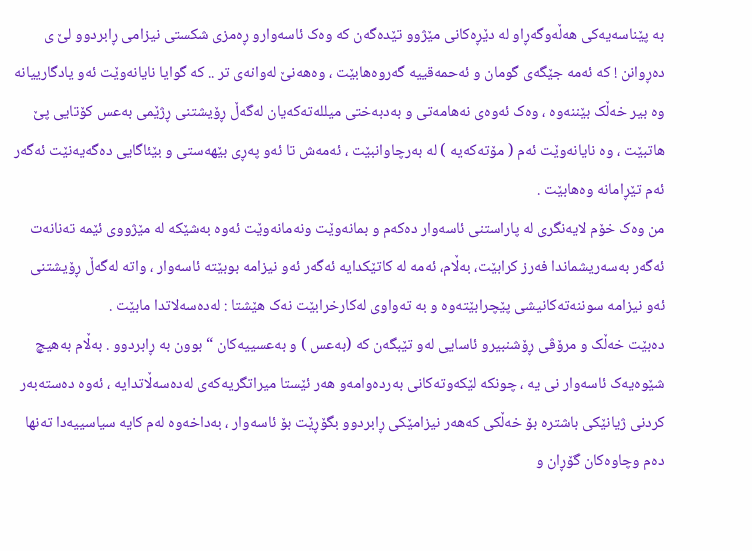بە پێناسەيەکی هەڵەوگەڕاو لە دێڕەکانی مێژوو تێدەگەن کە وەک ئاسەوارو ڕەمزی شکستی نیزامی ڕابردوو لێ ی دەڕوانن ! کە ئەمە جێگەی گومان و ئەحمەقييە گەروەهابێت ، وەهەنێ لەوانەی تر .. کە گوايا نایانەوێت ئەو یادگارییانە وە بیر خەڵک بێننەوە ، وەک ئەوەی نەهامەتی و بەدبەختی میللەتەکەيان لەگەڵ ڕۆیشتنی ڕژێمی بەعس کۆتایی پێ هاتبێت ، وە نایانەوێت ئەم ( مۆتەکەیە ) لە بەرچاوانبێت ، ئەمەش تا ئەو پەڕی بێهەستی و بێئاگایی دەگەيەنێت ئەگەر ئەم تێڕامانە وەهابێت .
من وەک خۆم لایەنگری لە پاراستنی ئاسەوار دەکەم و بمانەوێت ونەمانەوێت ئەوە بەشێکە لە مێژووی ئێمە تەنانەت ئەگەر بەسەریشماندا فەرز کرابێت، بەڵام، ئەمە لە کاتێکدایە ئەگەر ئەو نیزامە بوبێتە ئاسەوار ، واتە لەگەڵ ڕۆیشتنی ئەو نیزامە سوننەتەکانیشی پێچرابێتەوە و بە تەواوی لەکارخرابێت نەک هێشتا : لەدەسەلاتدا مابێت .
دەبێت خەڵک و مرۆڤی ڕۆشنبيرو ئاسایی لەو تێبگەن کە (بەعس ) و بەعسييەکان “ بوون بە ڕابردوو . بەڵام بەهيچ شێوەیەک ئاسەوار نی یە ، چونکە لێکەوتەکانی بەردەوامەو هەر ئێستا میراتگریەکەی لەدەسەڵاتدایە ، ئەوە دەستەبەر کردنی ژیانێکی باشترە بۆ خەڵکی کەهەر نیزامێکی ڕابردوو بگۆڕێت بۆ ئاسەوار ، بەداخەوە لەم کایە سیاسییەدا تەنها دەم وچاوەکان گۆڕان و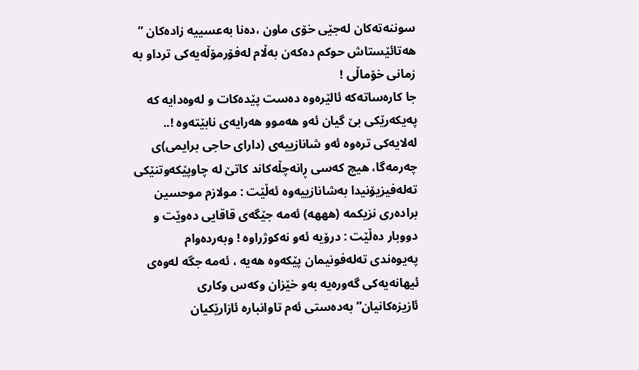سوننەتەکان لەجێی خۆی ماون ،دەنا بەعسییە زادەکان ” هەتائێستاش حوکم دەکەن بەڵام لەفۆرمۆڵەيەکی ترداو بە زمانی خۆماڵی !
جا کارەساتەکە ئالێرەوە دەست پێدەکات و لەوەدایە کە پەیکەرێکی بێ گیان ئەو هەموو هەرایەی نابێتەوە !.. لەلایەکی ترەوە ئەو شانازییەی (دارای حاجی برایمی)ی چەرمەگا، هیچ کەسی ڕانەچڵەکاند کاتێ لە چاوپێکەوتنێکی تەلەفیزیۆنیدا بەشانازییەوە ئەڵێت : مولازم موحسین برادەری نزیکمە (هههه) ئەمە جێگەی قاقایی دەوێت و دووبار دەڵێت : درۆیە ئەو نەکوژراوە ! وبەردەوام پەیوەندی تەلەفونیمان پێکەوە هەیە ، ئەمە جگە لەوەی ئیهانەیەکی گەورەیە بەو خێزان وکەس وکاری ئازیزەکانیان” بەدەستی ئەم تاوانبارە ئازارێکیان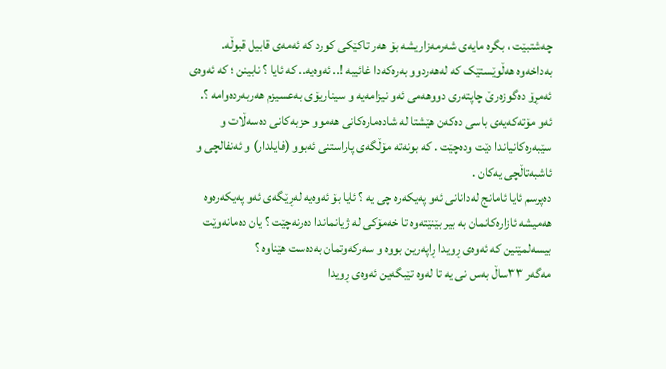چەشتبێت ، بگرە مایەی شەرمەزاریشە بۆ هەر تاکێکی کورد کە ئەمەی قابيل قبوڵە.
بەداخەوە هەڵوێستێک کە لەهەردوو بەرەکەدا غائیبە !.. ئەوەیە.. کە ئايا ؟ نابینن ؛ کە ئەوەی ئەمڕۆ دەگوزەرێ چاپتەری دووهەمی ئەو نیزامەیە و سیناریۆی بەعسیزم هەربەردەوامە ؟. ئەو مۆتەکەیەی باسی دەکەن هێشتا لە شادەمارەکانی هەموو حزبەکانی دەسەڵات و سێبەرەکانیاندا دێت ودەچێت . کە بونەتە مۆڵگەی پاراستنی ئەبوو (فایلدار) و ئەنفالچی و ئاشبەتاڵچی يەکان .
دەپرسم ئایا ئامانج لەدانانی ئەو پەیکەرە چی یە ؟ ئایا بۆ ئەوەیە لەڕێگەی ئەو پەیکەرەوە هەمیشە ئازارەکانمان بە بیر بێنێتەوە تا خەمۆکی لە ژیانماندا دەرنەچێت ؟ يان دەمانەوێت بیسەلمێنین کە ئەوەی ڕویدا ڕاپەرین بووە و سەرکەوتمان بەدەست هێناوە ؟
مەگەر ٣٣ساڵ بەس نی یە تا لەوە تێبگەین ئەوەی ڕویدا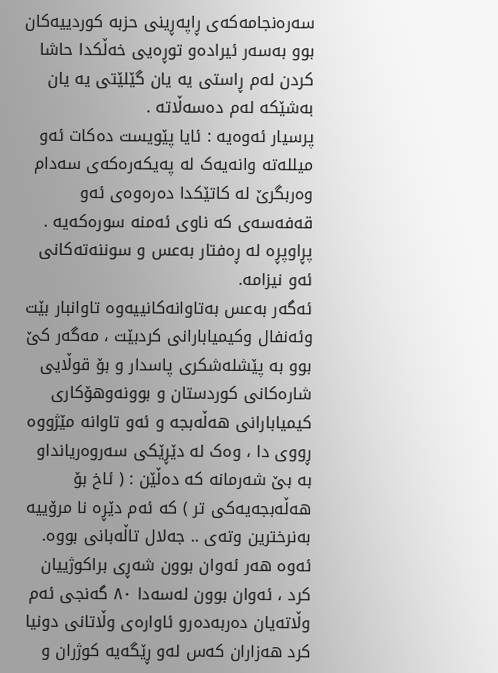سەرەنجامەکەی ڕاپەڕینی حزبە کوردییەکان بوو بەسەر ئیرادەو توڕەیی خەڵکدا حاشا کردن لەم ڕاستی یە یان گێلێتی یە یان بەشێکە لەم دەسەڵاتە .
پرسیار ئەوەیە : ئایا پێویست دەکات ئەو میللەتە وانەیەک لە پەیکەرەکەی سەدام وەربگرێ لە کاتێکدا دەرەوەی ئەو قەفەسەی کە ناوی ئەمنە سورەکەیە . پڕاوپڕە لە ڕەفتار بەعس و سوننەتەکانی ئەو نیزامە.
ئەگەر بەعس بەتاوانەکانییەوە تاوانبار بێت وئەنفال وکیمیابارانی کردبێت ، مەگەر کێ بوو بە پێشلەشکری پاسدار و بۆ قوڵایی شارەکانی کوردستان و بوونەوهۆکاری کیمیابارانی هەڵەبجە و ئەو تاوانە مێژووە ڕووی دا ، وەک لە دێڕێکی سەروەريانداو بە بێ شەرمانە کە دەڵێن : ( ئاخ بۆ هەڵەبجەیەکی تر ) کە ئەم دێڕە نا مرۆييە بەنرخترین وتەی .. جەلال تاڵەبانی بووە.
ئەوە هەر ئەوان بوون شەڕی براکوژییان کرد ، ئەوان بوون لەسەدا ٨٠ گەنجی ئەم وڵاتەیان دەربەدەرو ئاوارەی وڵاتانی دونیا کرد هەزاران کەس لەو ڕێگەیە کوژران و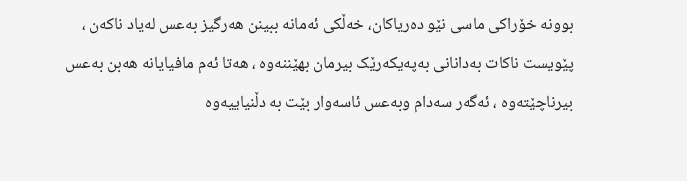بوونە خۆراکی ماسی نێو دەریاکان، خەڵکی ئەمانە ببینن هەرگیز بەعس لەیاد ناکەن ، پێویست ناکات بەدانانی بەپەیکەرێک بیرمان بهێننەوە ، هەتا ئەم مافیایانە هەبن بەعس بیرناچێتەوە ، ئەگەر سەدام وبەعس ئاسەوار بێت بە دڵنیاییەوە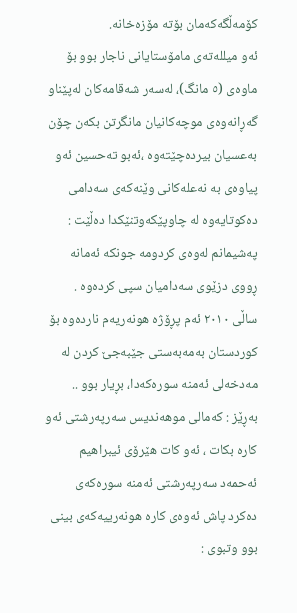کۆمەڵگەکەمان بۆتە مۆزەخانە.
ئەو میللەتەی مامۆستایانی ناجار بوو بۆ ماوەی (٥ مانگ)، لەسەر شەقامەکان لەپێناو گەڕانەوەی موچەکانیان مانگرتن بکەن چۆن بەعسیان بیردەچێتەوە ،ئەبو تەحسین ئەو پیاوەی بە نەعلەکانی وێنەکەی سەدامی دەکوتایەوە لە چاوپێکەوتنێکدا دەڵێت : پەشیمانم لەوەی کردومە جونکە ئەمانە ڕووی دزێوی سەدامیان سپی کردەوە .
ساڵی ٢٠١٠ ئەم پڕۆژە هونەریەم ناردەوە بۆ کوردستان بەمەبەستی جێبەجێ کردن لە مەدخەلی ئەمنە سورەکەدا، بڕیار بوو .. بەڕێز : کەمالی موهەندیس سەرپەرشتی ئەو کارە بکات ، ئەو کات هێرۆی ئیبراهیم ئەحمەد سەرپەرشتی ئەمنە سورەکەی دەکرد پاش ئەوەی کارە هونەرییەکەی بینی بوو وتبوی :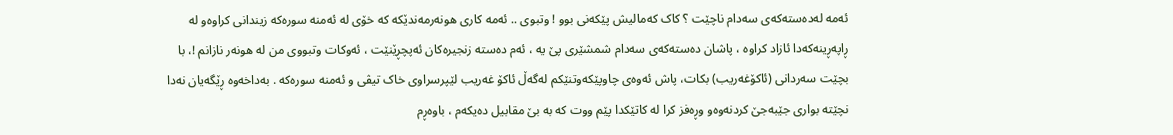ئەمە لەدەستەکەی سەدام ناچێت ؟ کاک کەمالیش پێکەنی بوو ! وتبوی .. ئەمە کاری هونەرمەندێکە کە خۆی لە ئەمنە سورەکە زیندانی کراوەو لە ڕاپەڕینەکەدا ئازاد کراوە ، پاشان دەستەکەی سەدام شمشێری پێ یە ، ئەم دەستە زنجیرەکان ئەپچڕێنێت ، ئەوکات وتبووی من لە هونەر نازانم !، با بچێت سەردانی (ئاکۆغەریب) بکات، پاش ئەوەی چاوپێکەوتنێکم لەگەڵ ئاکۆ غەریب لێپرسراوی خاک تیڤی و ئەمنە سورەکە . بەداخەوە ڕێگەیان نەدا نچێتە بواری جێبەجێ کردنەوەو وڕەفز کرا لە کاتێکدا پێم ووت کە بە بێ مقابیل دەیکەم ، باوەڕم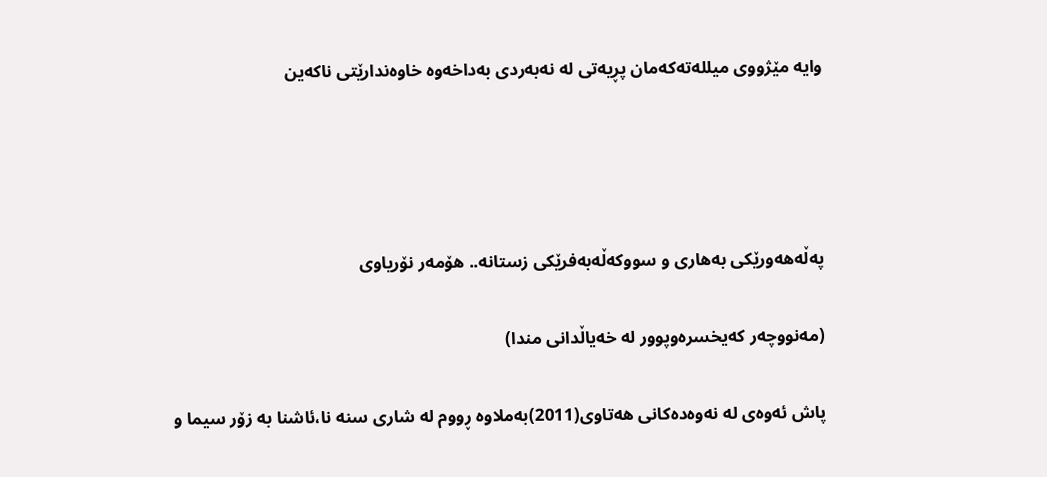وایە مێژووی میللەتەکەمان پڕیەتی لە نەبەردی بەداخەوە خاوەندارێتی ناکەین




پەڵەهەورێکی بەهاری و سووکەڵەبەفرێکی زستانە.. هۆمەر نۆریاوی

(مەنووچەر کەیخسرەوپوور لە خەیاڵدانی مندا)

پاش ئەوەی لە نەوەدەکانی هەتاوی(2011)بەملاوە ڕووم لە شاری سنە نا،ئاشنا بە زۆر سیما و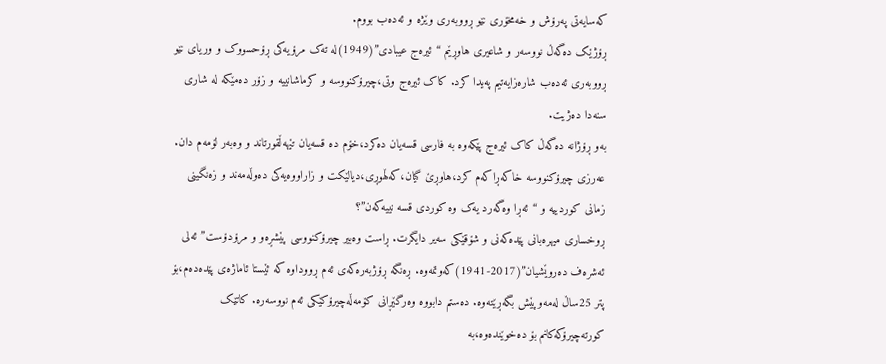کەسایەتی پەرۆش و خەمخۆری نێو ڕووبەری وێژە و ئەدەب بووم.
ڕۆژێک دەگەڵ نووسەر و شاعیری هاوڕێم “ئیرەج عیبادی”(1949)لە تەک مرۆیەکی ڕۆحسووک و وریای نێو ڕووبەری ئەدەب شارەزایەتیم پەیدا کرد. کاک ئیرەج وتی،چیرۆکنووسە و کرماشانییە و زۆر دەمێکە لە شاری سنەدا دەژیت.
بەو ڕۆژانە دەگەڵ کاک ئیرەج پێکەوە بە فارسی قسەیان دەکرد،خۆم دە قسەیان تێهەڵقورتاند و وەبەر لۆمەم دان. عەرزی چیرۆکنووسە خاکەڕاکەم کرد،هاوڕێ گیان،کەڵهوڕی،دیالێکت و زاراووەیەکی دەوڵەمەند و زەنگینی زمانی کوردییە و “ئەڕا وەگەرد یەک وە کوردی قسە نییەکەن”؟
ڕوخساری میهرەبانی پێدەکەنی و شۆقێکی سەیر دایگرت. ڕاست وەبیر چیرۆکنووسی پێشڕەو و مرۆدۆست”ئەلی ئەشرەف دەروێشیان”(2017-1941)کەوتمەوە. ڕەنگە ڕۆژبەرەکەی ئەم ڕووداوە کە ئێستا ئاماژەی پێدەدەم،بۆ پتر 25ساڵ لەمەوپێش بگەڕێتەوە. دەستم دابووە وەرگێڕانی کۆمەڵەچیرۆکێکی ئەم نووسەرە. کاتێک کورتەچیرۆکەکانم بۆ دەخوێندەوە،بە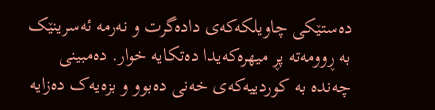دەستێکی چاویلکەکەی دادەگرت و نەرمە ئەسرینێک بە ڕوومەتە پڕ میهرەکەیدا دەتکایە خوار. دەمبینی چەندە بە کوردییەکەی خەنی دەبوو و بزەیەک دەزایە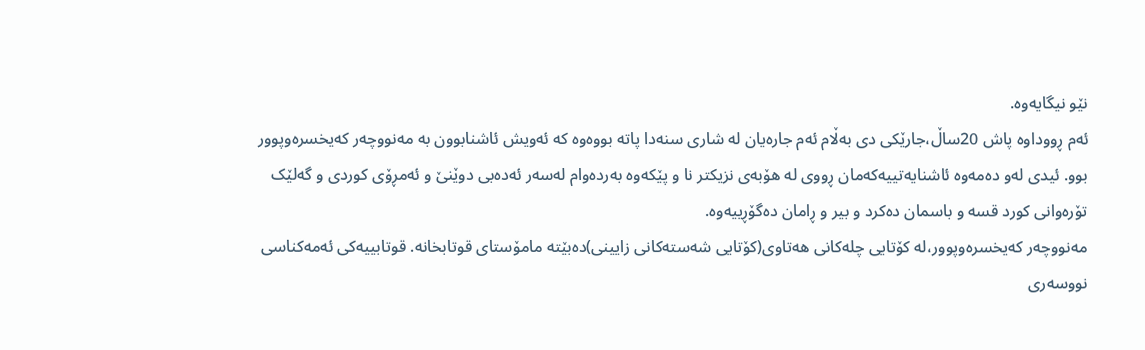نێو نیگایەوە.
ئەم ڕووداوە پاش 20ساڵ،جارێکی دی بەڵام ئەم جارەیان لە شاری سنەدا پاتە بووەوە کە ئەویش ئاشنابوون بە مەنووچەر کەیخسرەوپوور بوو. ئیدی لەو دەمەوە ئاشنایەتییەکەمان ڕووی لە هۆبەی نزیکتر نا و پێکەوە بەردەوام لەسەر ئەدەبی دوێنێ و ئەمڕۆی کوردی و گەلێک تۆرەوانی کورد قسە و باسمان دەکرد و بیر و ڕامان دەگۆڕییەوە.
مەنووچەر کەیخسرەوپوور،لە کۆتایی چلەکانی هەتاوی(کۆتایی شەستەکانی زایینی)دەبێتە مامۆستای قوتابخانە. قوتابییەکی ئەمەکناسی نووسەری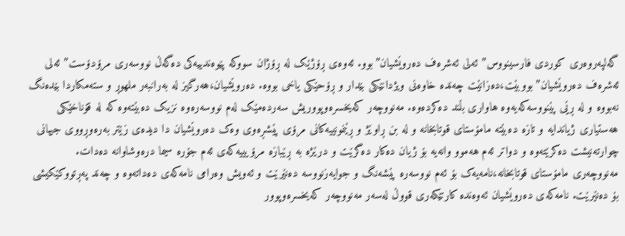گەلپەروەری کوردی فارسینووس”ئەلی ئەشرەف دەروێشیان”بوو. ئەوەی ڕۆژێک لە ڕۆژان سووکە پێوەندییەکی دەگەڵ نووسەری مرۆدۆست”ئەلی ئەشرەف دەروێشیان”بووبێت،دەزانێت چەندە خاوەنی ویژدانێکی بێدار و ڕۆحێکی یاخی بووە. دەروێشیان،هەرگیز لە بەرانبەر ملهوڕ و ستەمکاردا بێدەنگ نەبووە و لە ڕێی پێنووسەکەیەوە هاواری بڵند دەکردەوە. مەنووچەر کەیخسرەوپووریش سەردەمێک لەم نووسەرەوە نزیک دەبێتەوە کە لە قۆناخێکی هەستیاری ژیاندایە و تازە دەبێتە مامۆستای قوتابخانە و لە بن ڕاوێژ و ڕێنمونییەکانی مرۆی پێشڕەوی وەک دەروێشیان دا دیدەی زێتر بەرەوڕووی جیهانی چوارتەنیشت دەکرێتەوە و دواتر ئەم هەموو وانەیە بۆ ژیان دەکار دەگرێت و درێژە بە ڕێبازە مرۆیییەکەی ئەم جۆرە سیما درەوشاوانە دەدات.
مەنووچەری مامۆستای قوتابخانە،نامەیەک بۆ ئەم نووسەرە پێشەنگ و جوایەزنووسە دەنێرێت و ئەویش وەرامی نامەکەی دەداتەوە و چەند پەڕتووکێکیشی بۆ دەنێرێت. نامەکەی دەروێشیان ئەوەندە کارتێکەری قووڵ لەسەر مەنووچەر کەیخسرەوپوور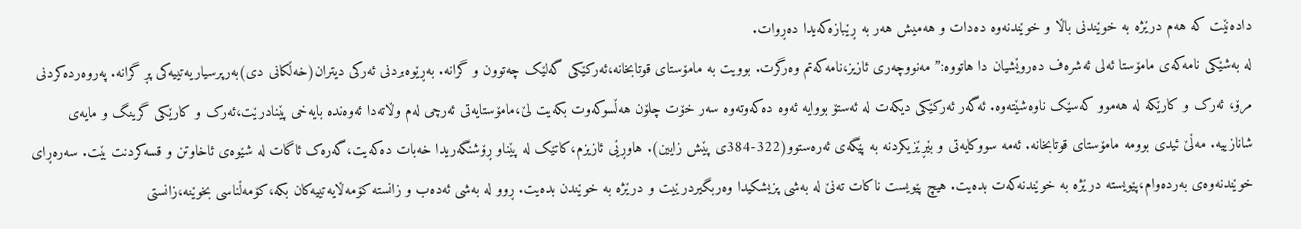دادەنێت کە هەم درێژە بە خوێندنی باڵا و خوێندنەوە دەدات و هەمیش هەر بە ڕێبازەکەیدا دەڕوات.
لە بەشێکی نامەکەی مامۆستا ئەلی ئەشرەف دەروێشیان دا هاتووە:” مەنووچەری ئازیز،نامەکەتم وەرگرت. بوویت بە مامۆستای قوتابخانە،ئەرکێکی گەلێک چەتوون و گرانە. بەڕێوەبردنی ئەرکی دیتران(خەڵکانی دی)بەرپرسیاریەتییەکی پڕ گرانە. پەروەردەکردنی مرۆ، ئەرک و کارێکە لە هەموو کەسێک ناوەشێتەوە. ئەگەر ئەرکێکی دیکەت لە ئەستۆ بووایە ئەوە دەکەوتەوە سەر خۆت چلۆن هەڵسوکەوت بکەیت لێ،مامۆستایەتی ئەرچی لەم وڵاتەدا ئەوەندە بایەخی پێنادرێت،ئەرک و کارێکی گرینگ و مایەی شانازییە. مەڵێ ئیدی بوومە مامۆستای قوتابخانە. ئەمە سووکایەتی و بێڕێزیکردنە بە پێگەی ئەرەستوو(322-384ی پێش زایین). هاوڕێی ئازیزم،کاتێک لە پێناو ڕۆشنگەریدا خەبات دەکەیت،گەرەک ئاگات لە شێوەی ئاخاوتن و قسەکردنت بێت. سەرەڕای خوێندنەوەی بەردەوام،پێویستە درێژە بە خوێندنەکەت بدەیت. هیچ پێویست ناکات تەنێ لە بەشی پزیشکیدا وەربگیردرێیت و درێژە بە خوێندن بدەیت. ڕوو لە بەشی ئەدەب و زانستە کۆمەڵایەتییەکان بکە،کۆمەڵناسی بخوێنە،زانستی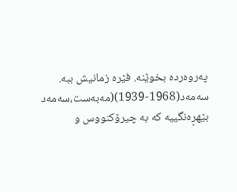پەروەردە بخوێنە. فێرە زمانیش ببە.
سەمەد(1968-1939)(مەبەست،سەمەد بێهڕەنگییە کە بە چیرۆکنووس و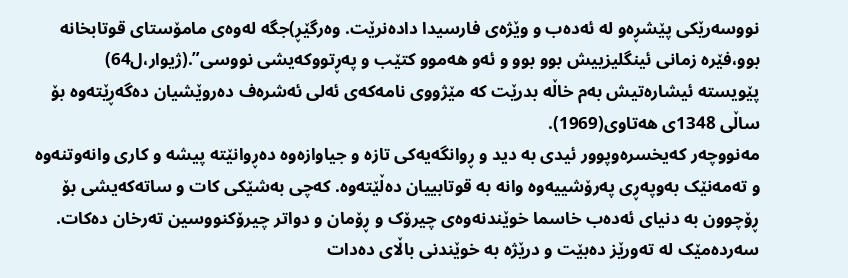نووسەرێکی پێشڕەو لە ئەدەب و وێژەی فارسیدا دادەنرێت. وەرگێڕ)جگە لەوەی مامۆستای قوتابخانە بوو،فێرە زمانی ئینگلیزییش بوو بوو و ئەو هەموو کتێب و پەڕتووکەیشی نووسی”.(ژیوار،ل64)
پێویستە ئیشارەتیش بەم خاڵە بدرێت کە مێژووی نامەکەی ئەلی ئەشرەف دەروێشیان دەگەڕێتەوە بۆ ساڵی 1348ی هەتاوی(1969).
مەنووچەر کەیخسرەوپوور ئیدی بە دید و ڕوانگەیەکی تازە و جیاوازەوە دەڕوانێتە پیشە و کاری وانەوتنەوە و تەمەنێک بەوپەڕی پەرۆشییەوە وانە بە قوتابییان دەڵێتەوە. کەچی بەشێکی کات و ساتەکەیشی بۆ ڕۆچوون بە دنیای ئەدەب خاسما خوێندنەوەی چیرۆک و ڕۆمان و دواتر چیرۆکنووسین تەرخان دەکات.
سەردەمێک لە تەورێز دەبێت و درێژە بە خوێندنی باڵای دەدات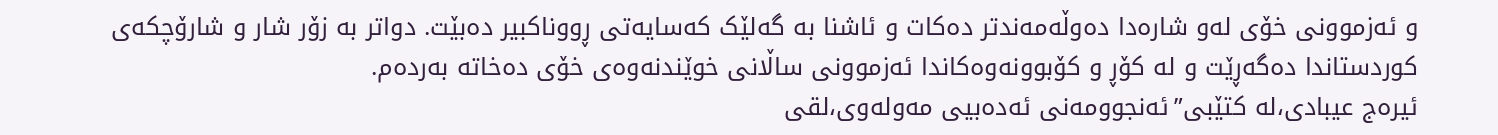و ئەزموونی خۆی لەو شارەدا دەوڵەمەندتر دەکات و ئاشنا بە گەلێک کەسایەتی ڕووناکبیر دەبێت. دواتر بە زۆر شار و شارۆچکەی کوردستاندا دەگەڕێت و لە کۆڕ و کۆبوونەوەکاندا ئەزموونی ساڵانی خوێندنەوەی خۆی دەخاتە بەردەم.
ئیرەج عیبادی،لە کتێبی”ئەنجوومەنی ئەدەبیی مەولەوی،لقی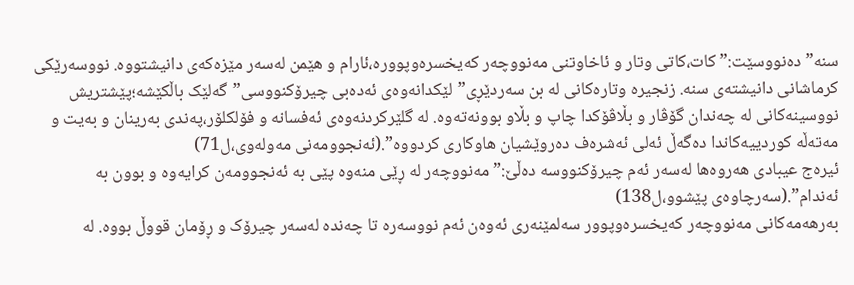سنە”دەنووسێت:” کات،کاتی وتار و ئاخاوتنی مەنووچەر کەیخسرەوپوورە،ئارام و هێمن لەسەر مێزەکەی دانیشتووە. نووسەرێکی کرماشانی دانیشتەی سنە. زنجیرە وتارەکانی لە بن سەردێڕی”لێکدانەوەی ئەدەبی چیرۆکنووسی”گەلێک باڵکێشە؛پێشتریش نووسینەکانی لە چەندان گۆڤار و بڵاڤۆکدا چاپ و بڵاو بوونەتەوە. لە گلێرکردنەوەی ئەفسانە و فۆلکلۆر،پەندی بەرینان و بەیت و مەتەڵە کوردییەکاندا دەگەڵ ئەلی ئەشرەف دەروێشیان هاوکاری کردووە”.(ئەنجوومەنی مەولەوی،ل71)
ئیرەج عیبادی هەروەها لەسەر ئەم چیرۆکنووسە دەڵێ:”مەنووچەر لە ڕێی منەوە پێی بە ئەنجوومەن کرایەوە و بوون بە ئەندام”.(سەرچاوەی پێشوو،ل138)
بەرهەمەکانی مەنووچەر کەیخسرەوپوور سەلمێنەری ئەوەن ئەم نووسەرە تا چەندە لەسەر چیرۆک و ڕۆمان قووڵ بووە. لە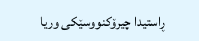ڕاستیدا چیرۆکنووسێکی وریا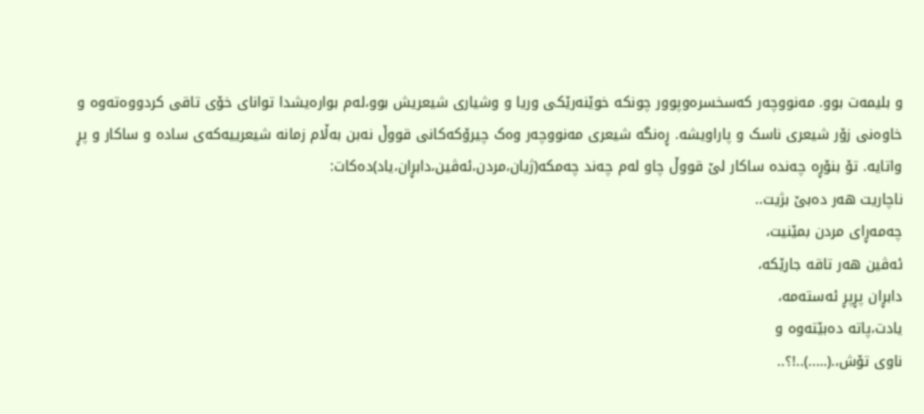و بلیمەت بوو. مەنووچەر کەسخسرەوپوور چونکە خوێنەرێکی وریا و وشیاری شیعریش بوو،لەم بوارەیشدا توانای خۆی تاقی کردووەتەوە و خاوەنی زۆر شیعری ناسک و پاراویشە. ڕەنگە شیعری مەنووچەر وەک چیرۆکەکانی قووڵ نەبن بەڵام زمانە شیعرییەکەی سادە و ساکار و پڕ واتایە. تۆ بنۆڕە چەندە ساکار لێ قووڵ چاو لەم چەند چەمکە(ژیان،مردن،ئەڤین،دابڕان،یاد)دەکات:
ناچاریت هەر دەبێ بژیت..
چەمەڕای مردن بمێنیت،
ئەڤین هەر تاقە جارێکە،
دابڕان پڕپڕ ئەستەمە،
یادت،پاتە دەبێتەوە و
ناوی تۆش،.(…..)..!؟..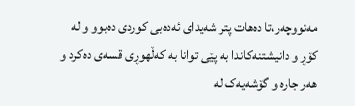مەنووچەر،تا دەهات پتر شەیدای ئەدەبی کوردی دەبوو و لە کۆڕ و دانیشتنەکاندا بە پێی توانا بە کەڵهوڕی قسەی دەکرد و هەر جارە و گۆشەیەک لە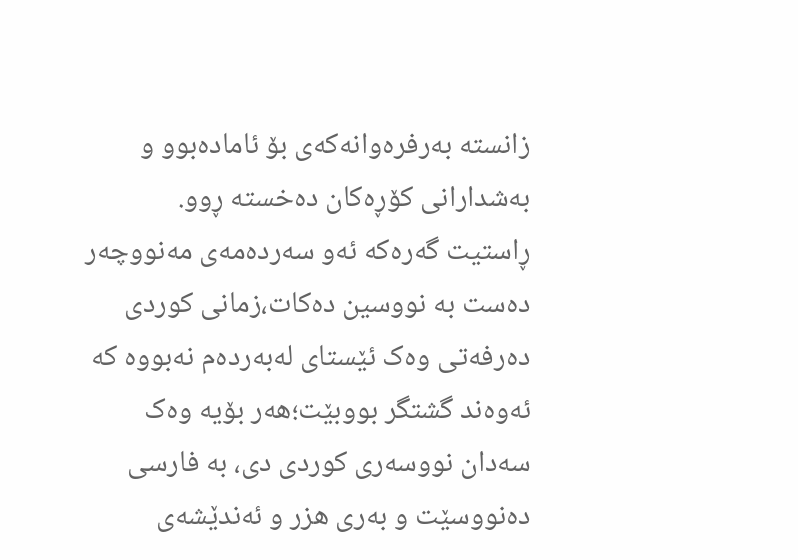زانستە بەرفرەوانەکەی بۆ ئامادەبوو و بەشدارانی کۆڕەکان دەخستە ڕوو.
ڕاستیت گەرەکە ئەو سەردەمەی مەنووچەر دەست بە نووسین دەکات،زمانی کوردی دەرفەتی وەک ئێستای لەبەردەم نەبووە کە ئەوەند گشتگر بووبێت؛هەر بۆیە وەک سەدان نووسەری کوردی دی، بە فارسی دەنووسێت و بەری هزر و ئەندێشەی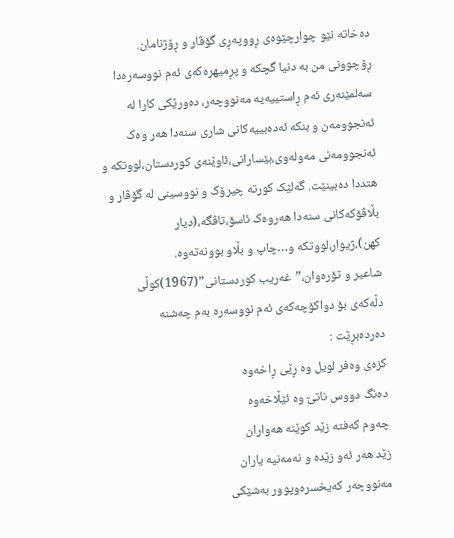دەخاتە نێو چوارچێوەی ڕووپەڕی گۆڤار و ڕۆژنامان.
ڕۆچوونی من بە دنیا گچکە و پڕمیهرەکەی ئەم نووسەرەدا سەلمێنەری ئەم ڕاستییەیە مەنووچەر، دەورێکی کارا لە ئەنجوومەن و بنکە ئەدەبییەکانی شاری سنەدا هەر وەک ئەنجوومەنی مەولەوی،بێسارانی،ئاوێنەی کوردستان،لووتکە و هتددا دەبینێت. گەلێک کورتە چیرۆک و نووسینی لە گۆڤار و بڵاڤۆکەکانی سنەدا هەروەک ئاسۆ،تاڤگە،(دیار کهن)،ژیوار،لووتکە و…چاپ و بڵاو بوونەتەوە.
شاعیر و تۆرەوان،”غەریب کوردستانی”(1967)کوڵی دڵەکەی بۆ دواکۆچەکەی ئەم نووسەرە بەم چەشنە دەردەبڕێت :
کزەی وەفر لویل وە ڕێی ڕاخەوە
دەنگ دووس ناتێ وە ئێڵاخەوە
چەوم کەفتە زێد کوێنە هەواران
زێد هەر ئەو زێدە و نەمەنیە یاران
مەنووچەر کەیخسرەوپوور بەشێکی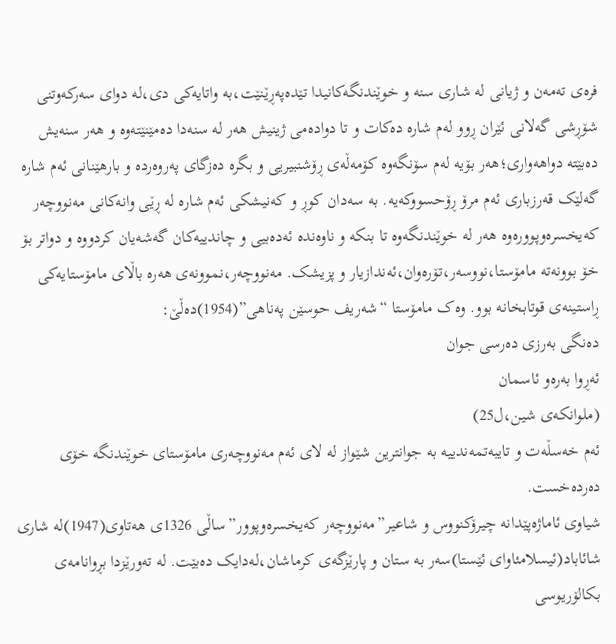فرەی تەمەن و ژیانی لە شاری سنە و خوێندنگەکانیدا تێدەپەڕێنێت،بە واتایەکی دی،لە دوای سەرکەوتنی شۆڕشی گەلانی ئێران ڕوو لەم شارە دەکات و تا دوادەمی ژینیش هەر لە سنەدا دەمێنێتەوە و هەر سنەیش دەبێتە دواهەواری؛هەر بۆیە لەم سۆنگەوە کۆمەڵەی ڕۆشنبیریی و بگرە دەزگای پەروەردە و بارهێنانی ئەم شارە گەلێک قەرزباری ئەم مرۆ ڕۆحسووکەیە. بە سەدان کوڕ و کەنیشکی ئەم شارە لە ڕێی وانەکانی مەنووچەر کەیخسرەوپوورەوە هەر لە خوێندنگەوە تا بنکە و ناوەندە ئەدەبیی و چاندییەکان گەشەیان کردووە و دواتر بۆ خۆ بوونەتە مامۆستا،نووسەر،تۆرەوان،ئەندازیار و پزیشک. مەنووچەر،نموونەی هەرە باڵای مامۆستایەکی ڕاستینەی قوتابخانە بوو. وەک مامۆستا “شەریف حوسێن پەناهی”(1954)دەڵێ:
دەنگی بەرزی دەرسی جوان
ئەڕوا بەرەو ئاسمان
(ملوانکەی شین،ل25)
ئەم خەسڵەت و تایبەتمەندییە بە جوانترین شێواز لە لای ئەم مەنووچەری مامۆستای خوێندنگە خۆی دەردەخست.
شیاوی ئاماژەپێدانە چیرۆکنووس و شاعیر”مەنووچەر کەیخسرەوپوور”ساڵی 1326ی هەتاوی(1947)لە شاری شائاباد(ئیسلامئاوای ئێستا)سەر بە ستان و پارێزگەی کرماشان،لەدایک دەبێت. لە تەورێزدا بڕوانامەی بکالۆریوسی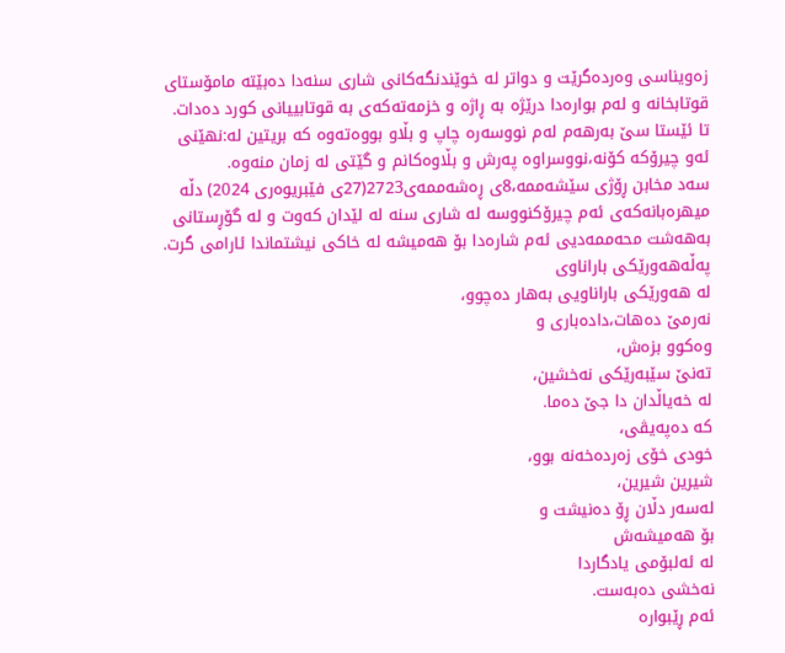زەویناسی وەردەگرێت و دواتر لە خوێندنگەکانی شاری سنەدا دەبێتە مامۆستای قوتابخانە و لەم بوارەدا درێژە بە ڕاژە و خزمەتەکەی بە قوتابییانی کورد دەدات.
تا ئێستا سێ بەرهەم لەم نووسەرە چاپ و بڵاو بووەتەوە کە بریتین لە:نهێنی ئەو چیرۆکە کۆنە،نووسراوە پەرش و بڵاوەکانم و گێتی لە زمان منەوە.
سەد مخابن ڕۆژی سێشەممە،8ی ڕەشەممەی2723(27ی فێبریوەری 2024) دڵە میهرەبانەکەی ئەم چیرۆکنووسە لە شاری سنە لە لێدان کەوت و لە گۆڕستانی بەهەشت محەممەدیی ئەم شارەدا بۆ هەمیشە لە خاکی نیشتماندا ئارامی گرت.
پەڵەهەورێکی باراناوی
لە هەورێکی باراناویی بەهار دەچوو،
نەرمێ دەهات،دادەباری و
وەکوو بزەش،
تەنێ سێبەرێکی نەخشین،
لە خەیاڵدان دا جێ دەما.
کە دەپەیڤی،
خودی خۆی زەردەخەنە بوو،
شیرین شیرین،
لەسەر دڵان ڕۆ دەنیشت و
بۆ هەمیشەش
لە ئەلبۆمی یادگاردا
نەخشی دەبەست.
ئەم ڕێبوارە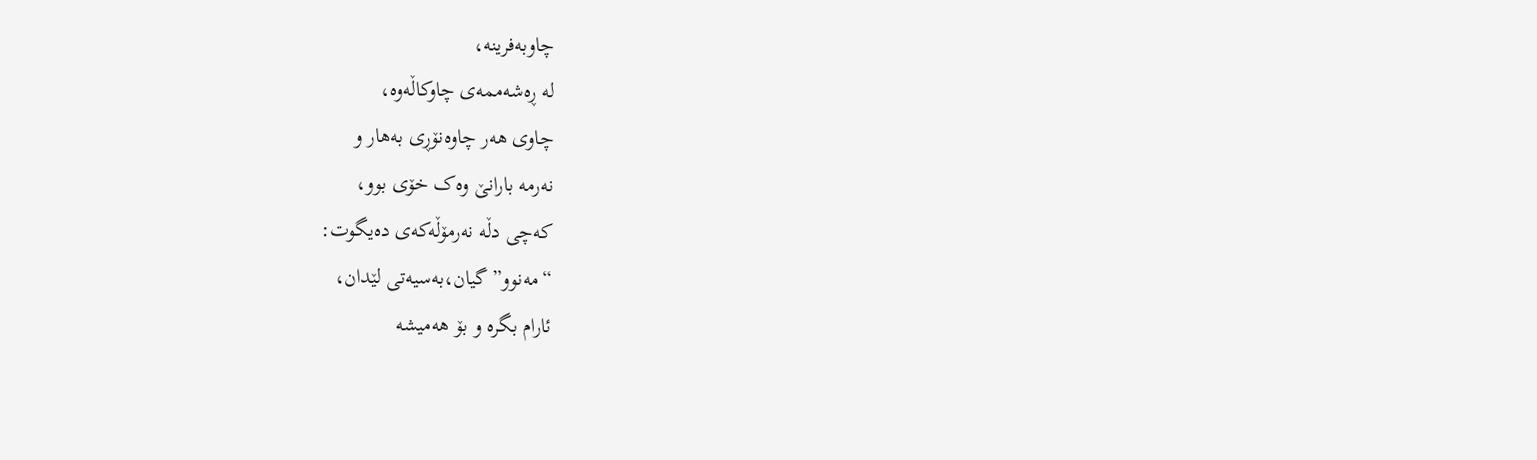چاوبەفرینە،
لە ڕەشەممەی چاوکاڵەوە،
چاوی هەر چاوەنۆڕی بەهار و
نەرمە بارانێ وەک خۆی بوو،
کەچی دڵە نەرمۆڵەکەی دەیگوت:
“مەنوو”گیان،بەسیەتی لێدان،
ئارام بگرە و بۆ هەمیشە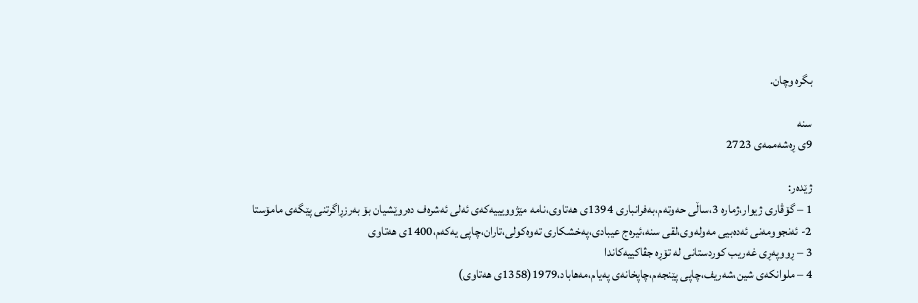بگرە وچان.

سنە
9ی ڕەشەممەی 2723

ژێدەر:
1 – گۆڤاری ژیوار،ژمارە 3،ساڵی حەوتەم،بەفرانباری 1394ی هەتاوی،نامە مێژوویییەکەی ئەلی ئەشرەف دەروێشیان بۆ بەرزڕاگرتنی پێگەی مامۆستا
2- ئەنجوومەنی ئەدەبیی مەولەوی،لقی سنە،ئیرەج عیبادی،پەخشکاری تەوەکولی،تاران،چاپی یەکەم،1400ی هەتاوی
3 – ڕووپەڕی غەریب کوردستانی لە تۆڕە جڤاکییەکاندا
4 – ملوانکەی شین،شەریف،چاپی پێنجەم،چاپخانەی پەیام،مەهاباد،1979(1358ی هەتاوی)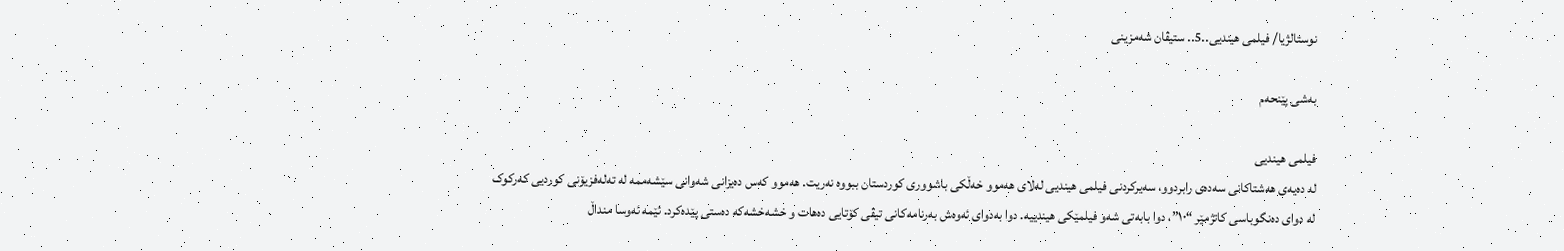نوستالژیا/ فیلمی ھیندیی..5.. ستیڤان شەمزینی

بەشی پێنحەم

فیلمی ھیندیی
لە دەیەی ھەشتاکانی سەدەی رابردوو، سەیرکردنی فیلمی ھیندیی لەلای ھەموو خەڵکی باشووری کوردستان ببووە نەریت. ھەموو کەس دەیزانی شەوانی سێشەممە لە تەلەفزیۆنی کوردیی کەرکوک لە دوای دەنگوباسی کاتژمێر “١٠”، دوا بابەتی شەو فیلمێکی ھیندییە. دوا بەدوای ئەوەش بەرنامەکانی تیڤی کۆتایی دەھات و خشەخشەکە دەستی پێدەکرد. ئێمە ئەوسا منداڵ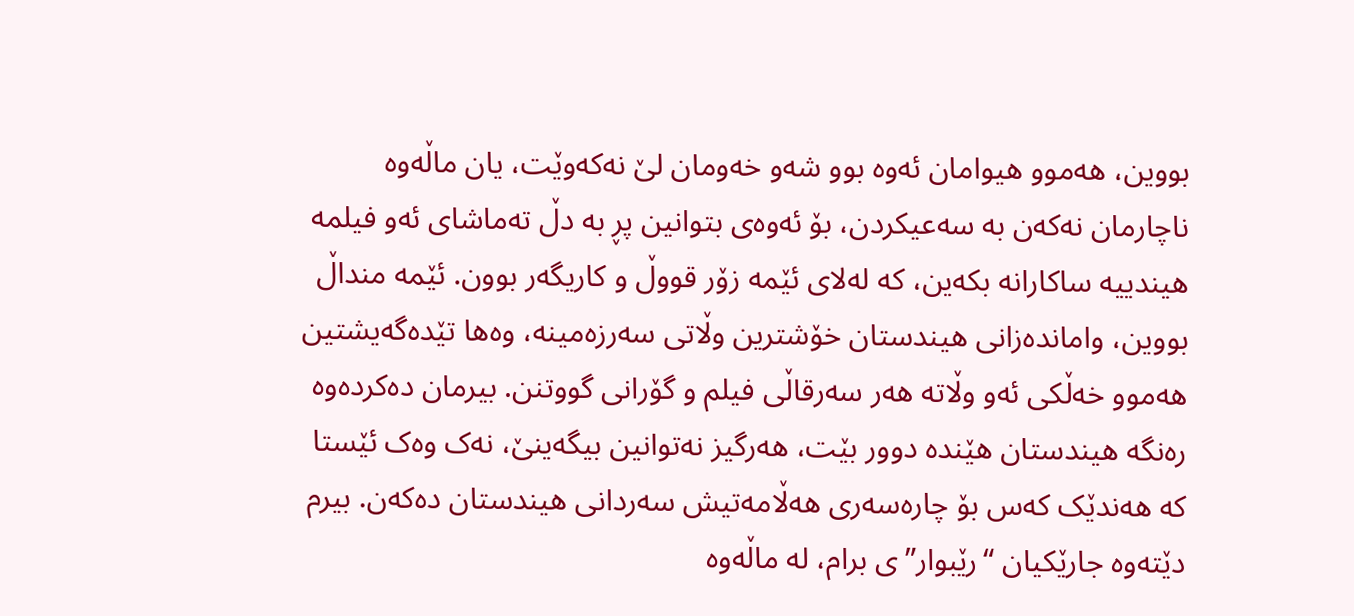بووین، ھەموو ھیوامان ئەوە بوو شەو خەومان لێ نەکەوێت، یان ماڵەوە ناچارمان نەکەن بە سەعیکردن، بۆ ئەوەی بتوانین پڕ بە دڵ تەماشای ئەو فیلمە ھیندییە ساکارانە بکەین، کە لەلای ئێمە زۆر قووڵ و کاریگەر بوون. ئێمە منداڵ بووین، واماندەزانی ھیندستان خۆشترین وڵاتی سەرزەمینە، وەھا تێدەگەیشتین ھەموو خەڵکی ئەو وڵاتە ھەر سەرقاڵی فیلم و گۆرانی گووتنن. بیرمان دەکردەوە رەنگە ھیندستان ھێندە دوور بێت، ھەرگیز نەتوانین بیگەینێ، نەک وەک ئێستا کە ھەندێک کەس بۆ چارەسەری ھەڵامەتیش سەردانی ھیندستان دەکەن. بیرم دێتەوە جارێکیان “رێبوار”ی برام، لە ماڵەوە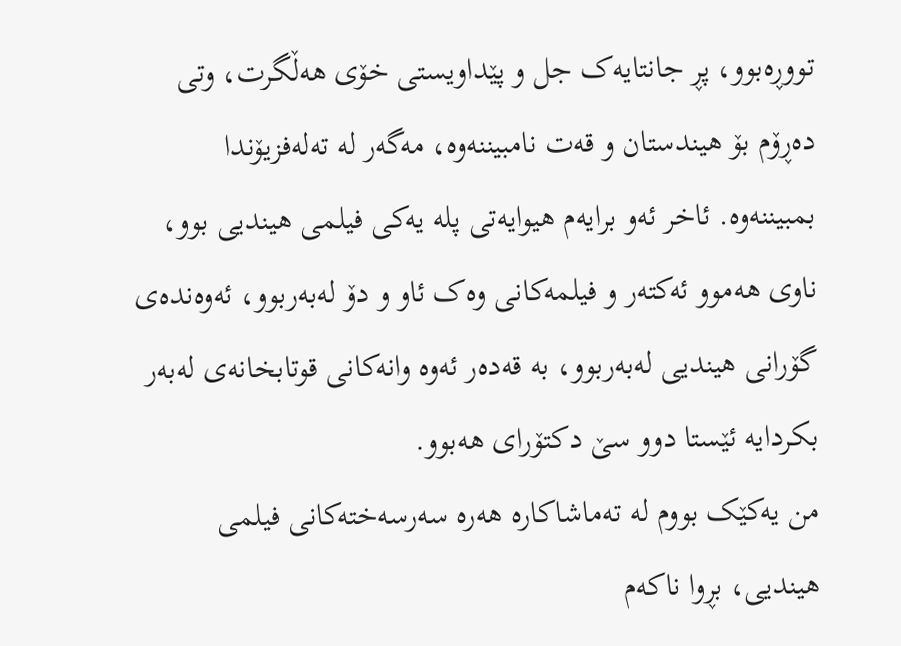تووڕەبوو، پڕ جانتایەک جل و پێداویستی خۆی ھەڵگرت، وتی دەڕۆم بۆ ھیندستان و قەت نامبیننەوە، مەگەر لە تەلەفزیۆندا بمبیننەوە. ئاخر ئەو برایەم ھیوایەتی پلە یەکی فیلمی ھیندیی بوو، ناوی ھەموو ئەکتەر و فیلمەکانی وەک ئاو و دۆ لەبەربوو، ئەوەندەی گۆرانی ھیندیی لەبەربوو، بە قەدەر ئەوە وانەکانی قوتابخانەی لەبەر بکردایە ئێستا دوو سێ دکتۆرای ھەبوو.
من یەکێک بووم لە تەماشاکارە ھەرە سەرسەختەکانی فیلمی ھیندیی، بڕوا ناکەم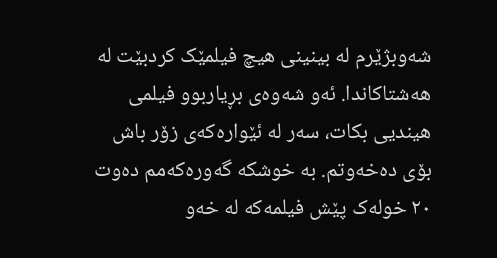شەوبژێرم لە بینینی ھیچ فیلمێک کردبێت لە ھەشتاکاندا. ئەو شەوەی بڕیاربوو فیلمی ھیندیی بکات، سەر لە ئێوارەکەی زۆر باش بۆی دەخەوتم. بە خوشکە گەورەکەمم دەوت ٢٠ خولەک پێش فیلمەکە لە خەو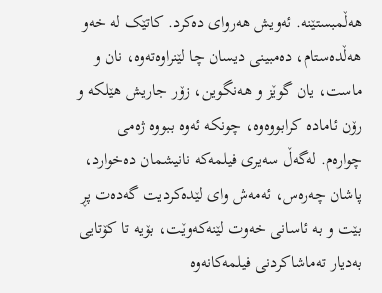ھەڵمبستێنە. ئەویش ھەروای دەکرد. کاتێک لە خەو ھەڵدەستام، دەمبینی دیسان چا لێنراوەتەوە، نان و ماست، یان گوێز و ھەنگوین، زۆر جاریش ھێلکە و رۆن ئامادە کرابووەوە، چونکە ئەوە ببووە ژەمی چوارەم. لەگەڵ سەیری فیلمەکە نانیشمان دەخوارد، پاشان چەرەس، ئەمەش وای لێدەکردیت گەدەت پڕ بێت و بە ئاسانی خەوت لێنەکەوێت، بۆیە تا کۆتایی بەدیار تەماشاکردنی فیلمەکانەوە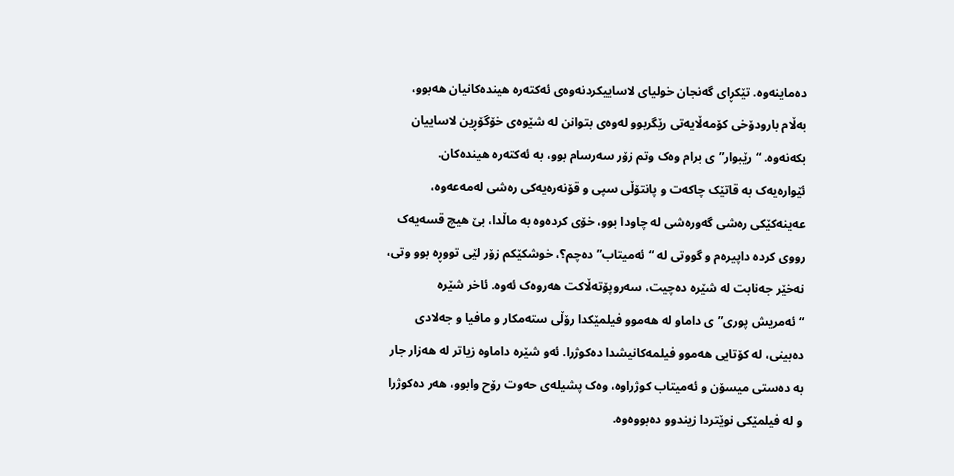دەماینەوە. تێکڕای گەنجان خولیای لاساییکردنەوەی ئەکتەرە ھیندەکانیان ھەبوو، بەڵام بارودۆخی کۆمەڵایەتی رێگربوو لەوەی بتوانن لە شێوەی خۆگۆڕین لاساییان بکەنەوە. “رێبوار”ی برام وەک وتم زۆر سەرسام بوو، بە ئەکتەرە ھیندەکان. ئێوارەیەک بە قاتێک چاکەت و پانتۆڵی سپی و قۆنەرەیەکی رەشی لەمەعەوە، عەینەکێکی رەشی گەورەشی لە چاودا بوو، خۆی کردەوە بە ماڵدا، بێ ھیچ قسەیەک رووی کردە داپیرەم و گووتی لە “ئەمیتاب” دەچم؟، خوشکێکم زۆر لێی تووڕە بوو وتی، نەخێر جەنابت لە شێرە دەچیت، سەروپۆتەڵاکت ھەروەک ئەوە. ئاخر شێرە “ئەمریش پوری”ی داماو لە ھەموو فیلمێکدا رۆڵی ستەمکار و مافیا و جەلادی دەبینی، لە کۆتایی ھەموو فیلمەکانیشدا دەکوژرا. ئەو شێرە داماوە زیاتر لە ھەزار جار بە دەستی میسۆن و ئەمیتاب کوژراوە، وەک پشیلەی حەوت رۆح وابوو، ھەر دەکوژرا و لە فیلمێکی نوێتردا زیندوو دەبووەوە.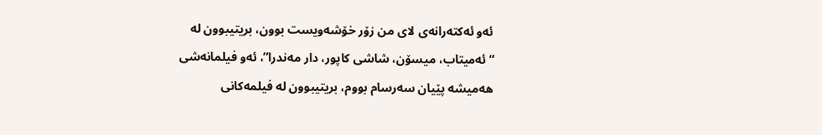ئەو ئەکتەرانەی لای من زۆر خۆشەویست بوون، بریتیبوون لە “ئەمیتاب، میسۆن، شاشی کاپور، دار مەندرا”، ئەو فیلمانەشی ھەمیشە پێیان سەرسام بووم، بریتیبوون لە فیلمەکانی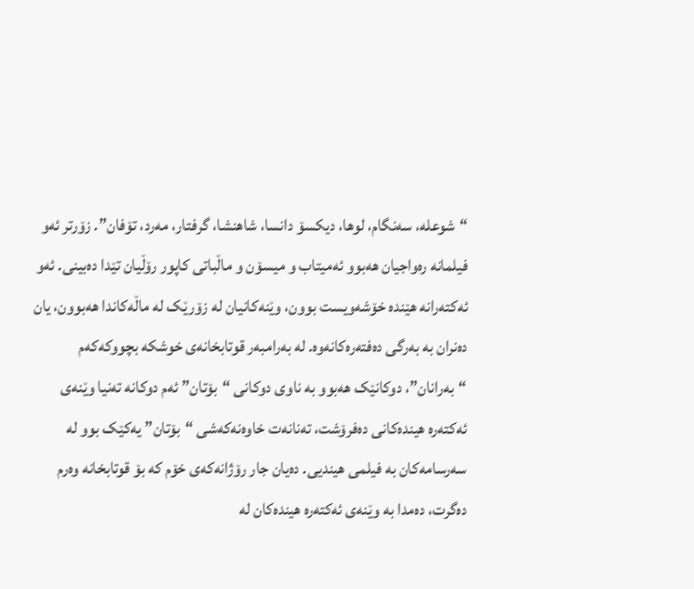“شوعلە، سەنگام، لوھا، دیکسۆ دانسا، شاھنشا، گرفتار، مەرد، تۆفان”. زۆرتر ئەو فیلمانە رەواجیان ھەبوو ئەمیتاب و میسۆن و ماڵباتی کاپور رۆڵیان تێدا دەبینی. ئەو ئەکتەرانە ھێندە خۆشەویست بوون، وێنەکانیان لە زۆرێک لە ماڵەکاندا ھەبوون، یان دەنران بە بەرگی دەفتەرەکانەوە. لە بەرامبەر قوتابخانەی خوشکە بچووکەکەم “بەرانان”، دوکانێک ھەبوو بە ناوی دوکانی “بۆتان” ئەم دوکانە تەنیا وێنەی ئەکتەرە ھیندەکانی دەفرۆشت، تەنانەت خاوەنەکەشی “بۆتان” یەکێک بوو لە سەرسامەکان بە فیلمی ھیندیی. دەیان جار رۆژانەکەی خۆم کە بۆ قوتابخانە وەرم دەگرت، دەمدا بە وێنەی ئەکتەرە ھیندەکان لە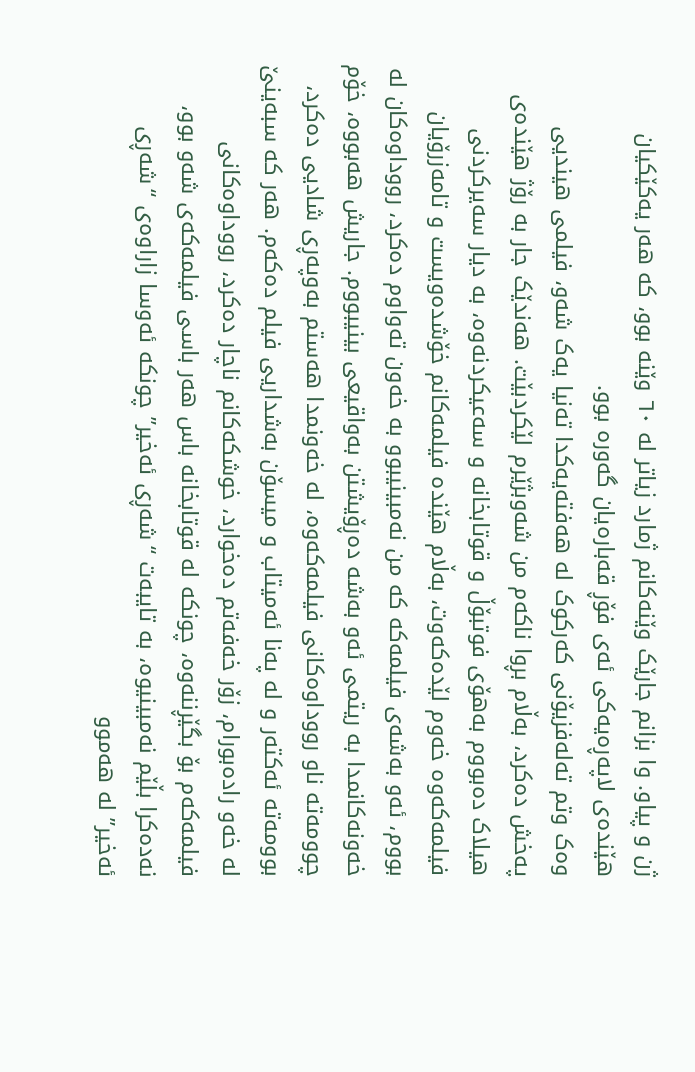ژن و پیاو. وا بزانم جارێک وێنەکانم ژمارد زیاتر لە ٦٠ وێنە بوو، کە ھەر یەکێکیان ھێندەی لاپەڕەیەکی ئەی فۆڕ قەبارەیان گەورە بوو.
وەک وتم تەلەفزیۆنی کەرکوک لە ھەفتەیەکدا تەنیا یەک شەو، فیلمی ھیندیی پەخش دەکرد، بەڵام بڕوا ناکەم من شەوبژێرم لێکردبێت. ھەندێک جار بە رۆژ ھێندەی ھیلاک دەبووم بەھۆی فوتبۆڵ و قوتابخانە و سەعیکردنەوە، بە دیار سەیرکردنی فیلمەکەوە خەوم لێدەکەوت، بەڵام ھێندە فیلمەکانم خۆشدەویست و تامەزرۆیان بووم، ئەو بەشەی فیلمەکە کە من نەمبینیبوو بە خەون تەواوم دەکرد، رووداوەکان لە خەونەکانمدا بە ریتمی ئەو بەشە دەڕۆیشتن بەواقیعی بینیبووم. جاریش ھەبووە، خۆم چوومەتە ناو رووداوەکانی فیلمەکەوە، لە خەونمدا ھەستم بەوپەڕی شادیی دەکرد، بوومەتە ئەکتەر و لە پەنا ئەمیتاب و میسۆن بەشداریی فیلم دەکەم. ھەر کە سبەینێ لە خەو رادەبورام، زۆر خەفەتم دەخوارد، خوشکەکانم ناچار دەکرد، رووداوەکانی فیلمەکەم بۆ بگێڕننەوە، چونکە لە قوتابخانە باس ھەر باسی فیلمەکەی شەو بوو، نەدەکرا بڵێم نەمبینیوە، بە تایبەت “شەڕی ئەخیر” چونکە ئەوسا زاراوەی “شەڕی ئەخیر” لە ھەموو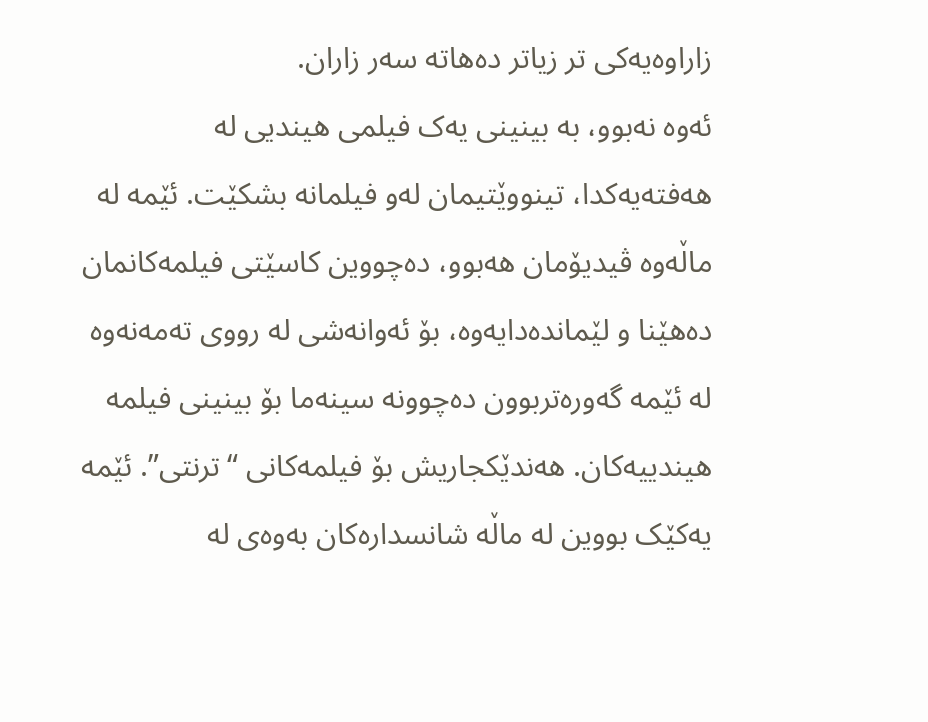زاراوەیەکی تر زیاتر دەھاتە سەر زاران.
ئەوە نەبوو، بە بینینی یەک فیلمی ھیندیی لە ھەفتەیەکدا، تینووێتیمان لەو فیلمانە بشکێت. ئێمە لە ماڵەوە ڤیدیۆمان ھەبوو، دەچووین کاسێتی فیلمەکانمان دەھێنا و لێماندەدایەوە، بۆ ئەوانەشی لە رووی تەمەنەوە لە ئێمە گەورەتربوون دەچوونە سینەما بۆ بینینی فیلمە ھیندییەکان. ھەندێکجاریش بۆ فیلمەکانی “ترنتی”. ئێمە یەکێک بووین لە ماڵە شانسدارەکان بەوەی لە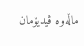ماڵەوە ڤیدیۆمان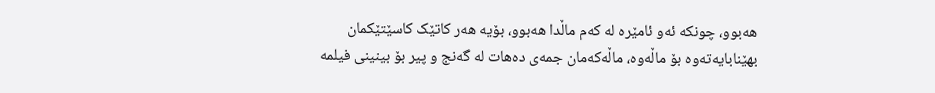ھەبوو، چونکە ئەو ئامێرە لە کەم ماڵدا ھەبوو، بۆیە ھەر کاتێک کاسێتێکمان بھێنابایەتەوە بۆ ماڵەوە، ماڵەکەمان جمەی دەھات لە گەنج و پیر بۆ بینینی فیلمە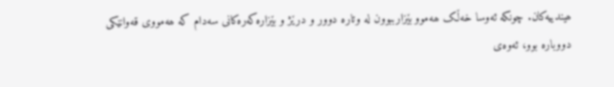ھیندییەکان. چونکە ئەوسا خەڵک ھەموو بێزارببوون لە وتارە دوور و درێژ و بێزارەکەرەکانی سەدام کە ھەمووی قەوانێکی دووبارە بوو، ئەوەی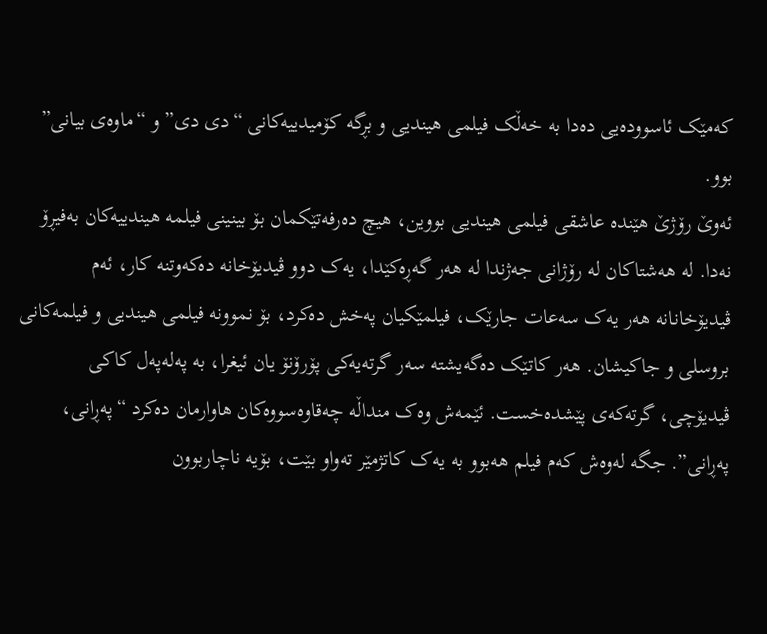کەمێک ئاسوودەیی دەدا بە خەڵک فیلمی ھیندیی و بڕگە کۆمیدییەکانی “دی دی” و “ماوەی بیانی” بوو.
ئەوێ رۆژێ ھێندە عاشقی فیلمی ھیندیی بووین، ھیچ دەرفەتێکمان بۆ بینینی فیلمە ھیندییەکان بەفیڕۆ نەدا. لە ھەشتاکان لە رۆژانی جەژندا لە ھەر گەڕەکێدا، یەک دوو ڤیدیۆخانە دەکەوتنە کار، ئەم ڤیدیۆخانانە ھەر یەک سەعات جارێک، فیلمێکیان پەخش دەکرد، بۆ نموونە فیلمی ھیندیی و فیلمەکانی بروسلی و جاکیشان. ھەر کاتێک دەگەیشتە سەر گرتەیەکی پۆرۆنۆ یان ئیغرا، بە پەلەپەل کاکی ڤیدیۆچی، گرتەکەی پێشدەخست. ئێمەش وەک منداڵە چەقاوەسووەکان ھاوارمان دەکرد “پەڕانی، پەڕانی”. جگە لەوەش کەم فیلم ھەبوو بە یەک کاتژمێر تەواو بێت، بۆیە ناچاربوون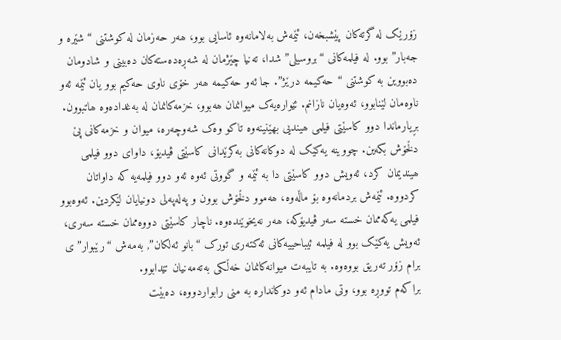زۆرێک لە گرتەکان پێشبخەن، ئێمەش بەلامانەوە ئاسایی بوو، ھەر حەزمان لە کوشتنی “شێرە و جەبار” بوو. لە فیلمەکانی “بروسیلی”شدا، تەنیا چێژمان لە شەڕەدەستەکان دەبینی و شادومان دەبووین بە کوشتنی “حەکیمە درێژ”. جا ئەو حەکیمە ھەر خۆی ناوی حەکیم بوو یان ئێمە ئەو ناوەمان لێنابوو، ئەوەیان نازانم. ئێوارەیەک میوانمان ھەبوو، خزمەکانمان لە بەغدادەوە ھاتبوون. بڕیارماندا دوو کاسێتی فیلمی ھیندیی بھێنینەوە تاکو وەک شەوچەرە، میوان و خزمەکانی پێ دڵخۆش بکەین. چووینە یەکێک لە دوکانەکانی بەکرێدانی کاسێتی ڤیدیۆ، داوای دوو فیلمی ھیندیمان کرد، ئەویش دوو کاسێتی دا بە ئێمە و گووتی ئەوە ئەو دوو فیلمەیە کە داواتان کردووە. ئێمەش بردمانەوە بۆ ماڵەوە، ھەموو دڵخۆش بوون و پەلەپەلی دونیایان لێکردین. ئەوەبوو فیلمی یەکەممان خستە سەر ڤیدیۆکە، ھەر نەیخوێندەوە. ناچار کاسێتی دووەممان خستە سەری، ئەویش یەکێک بوو لە فیلمە ئیباحییەکانی ئەکتەری تورک “بانو ئەلکان”, بەمەش “رێبوار”ی برام زۆر تەریق بووەوە. بە تایبەت میوانەکانمان خەڵکی بەتەمەنیان تێدابوو.
براکەم تووڕە بوو، وتی مادام ئەو دوکاندارە بە منی رابواردووە، دەبێت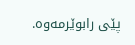پێی رابوێرمەوە.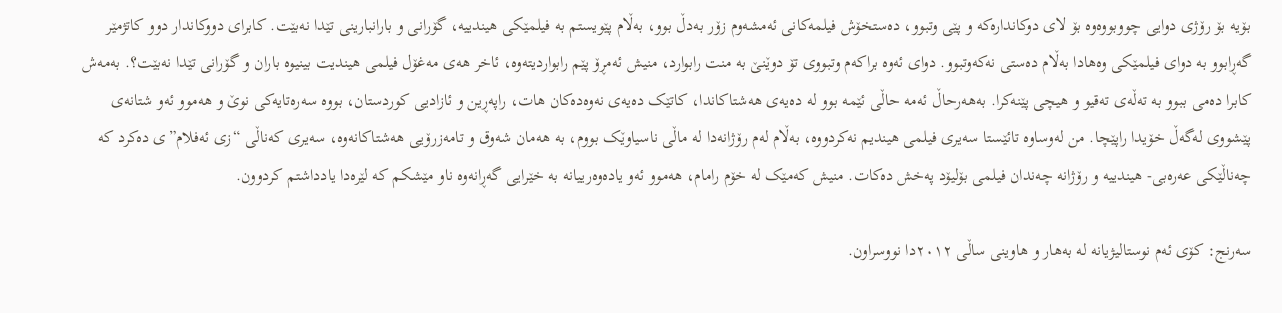بۆیە بۆ رۆژی دوایی چووبووەوە بۆ لای دوکاندارەکە و پێی وتبوو، دەستخۆش فیلمەکانی ئەمشەوم زۆر بەدڵ بوو، بەڵام پێویستم بە فیلمێکی ھیندییە، گۆرانی و بارانبارینی تێدا نەبێت. کابرای دووکاندار دوو کاتژمێر گەڕابوو بە دوای فیلمێکی وەھادا بەڵام دەستی نەکەوتبوو. دوای ئەوە براکەم وتبووی تۆ دوێنێ بە منت رابوارد، منیش ئەمڕۆ پێم رابواردیتەوە، ئاخر ھەی مەغۆل فیلمی ھیندیت بینیوە باران و گۆرانی تێدا نەبێت؟. بەمەش کابرا دەمی ببوو بە تەڵەی تەقیو و ھیچی پێنەکرا. بەھەرحاڵ ئەمە حاڵی ئێمە بوو لە دەیەی ھەشتاکاندا، کاتێک دەیەی نەوەدەکان ھات، راپەڕین و ئازادیی کوردستان، بووە سەرەتایەکی نوێ و ھەموو ئەو شتانەی پێشووی لەگەڵ خۆیدا راپێچا. من لەوساوە تائێستا سەیری فیلمی ھیندیم نەکردووە، بەڵام لەم رۆژانەدا لە ماڵی ناسیاوێک بووم، بە ھەمان شەوق و تامەزرۆیی ھەشتاکانەوە، سەیری کەناڵی “زی ئەفلام”ی دەکرد کە چەناڵێکی عەرەبی- ھیندییە و رۆژانە چەندان فیلمی بۆلیۆد پەخش دەکات. منیش کەمێک لە خۆم رامام، ھەموو ئەو یادەوەرییانە بە خێرایی گەڕانەوە ناو مێشکم کە لێرەدا یادداشتم کردوون.

سەرنج: کۆی ئەم نوستالیژیانە لە بەھار و ھاوینی ساڵی ٢٠١٢دا نووسراون.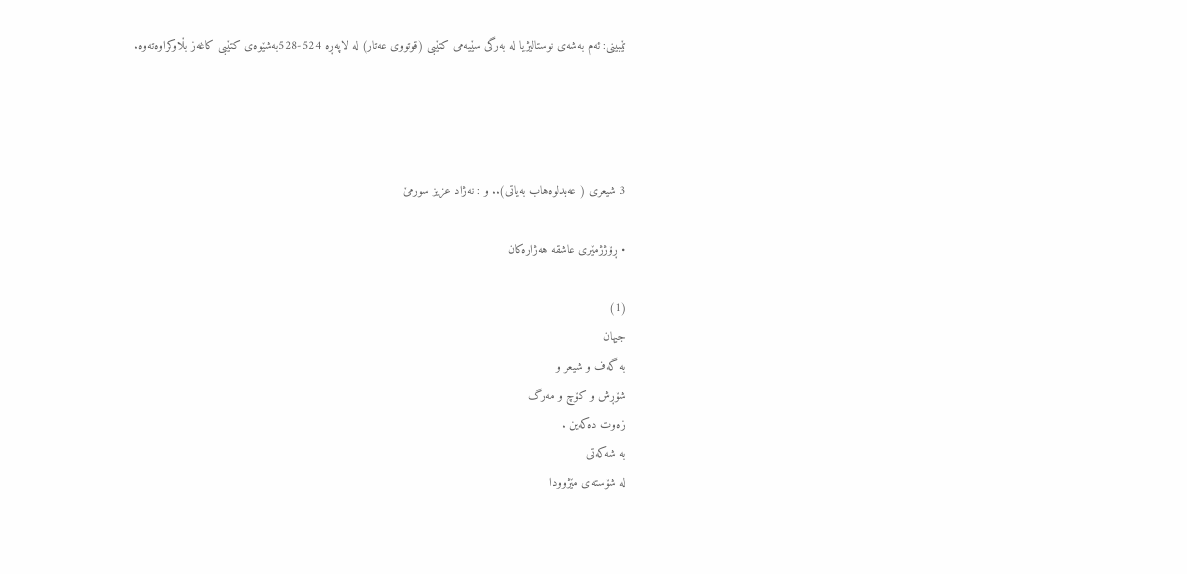تێبینی: ئەم بەشەی نوستالیژیا له بەرگی سێیەمی کتێبی (قوتووی عەتار) لە لاپەڕە 524-528بەشێوەی کتێبی کاغەز بڵاوکراوەتەوە.




3 شیعری ( عه‌بدلوه‌هاب به‌یاتی).. و : نه‌ژاد عزیز سورمێ

• ڕۆژژمێری عاشقه‌ هه‌ژاره‌كان

(1)
جیهان
بە گەف و شیعر و
شۆڕش و كۆچ و مەرگ
زەوت دەكەین .
بە شەكەتی
لە شۆستەی مێژوودا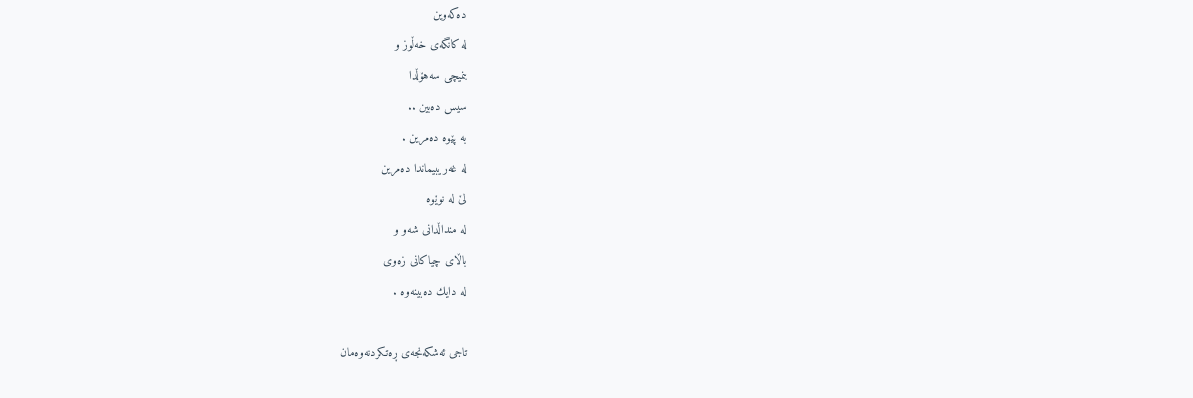دەكەوین
لە كانگەی خەڵوز و
بنمیچی سەهۆڵدا
سیس دەبین ..
بە پێوە دەمرین .
لە غەریبیماندا دەمرین
لێ‌ لە نوێوە
لە منداڵدانی شەو و
باڵای چیاكانی زەوی
لە دایك دەبینەوە .

تاجی ئەشكەنجەی ڕەتـكردنەوەمان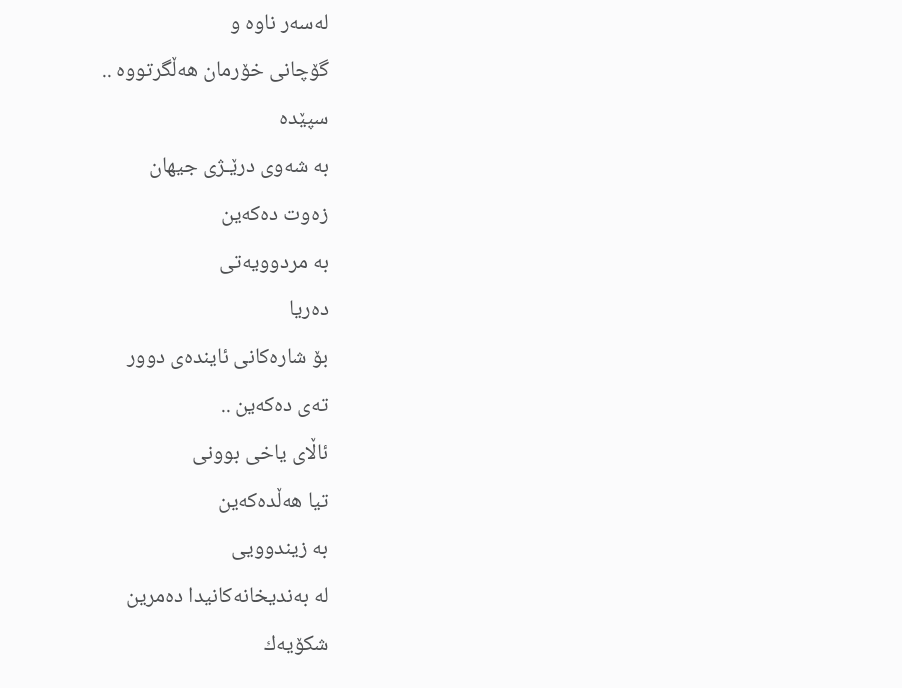لەسەر ناوە و
گۆچانی خۆرمان هەڵگرتووە ..
سپێدە
بە شەوی درێـژی جیهان
زەوت دەكەین
بە مردوویەتی
دەریا
بۆ شارەكانی ئایندەی دوور
تەی دەكەین ..
ئاڵای یاخی بوونی
تیا هەڵدەكەین
بە زیندوویی
لە بەندیخانەكانیدا دەمرین
شكۆیەك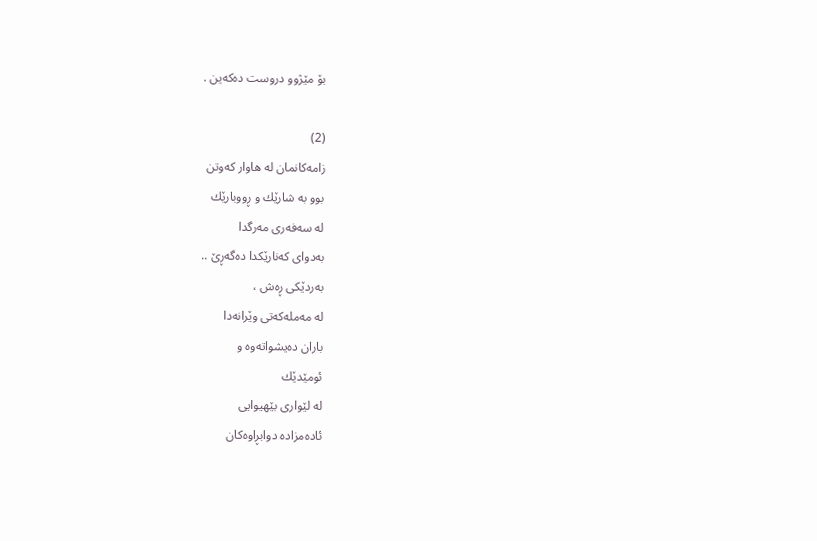بۆ مێژوو دروست دەكەین .

(2)
زامەكانمان لە هاوار كەوتن
بوو بە شارێك و ڕووبارێك
لە سەفەری مەرگدا
بەدوای كەنارێكدا دەگەڕێ ..
بەردێكی ڕەش ،
لە مەملەكەتی وێرانەدا
باران دەیشواتەوە و
ئومێدێك
لە لێواری بێهیوایی
ئادەمزادە دوابڕاوەكان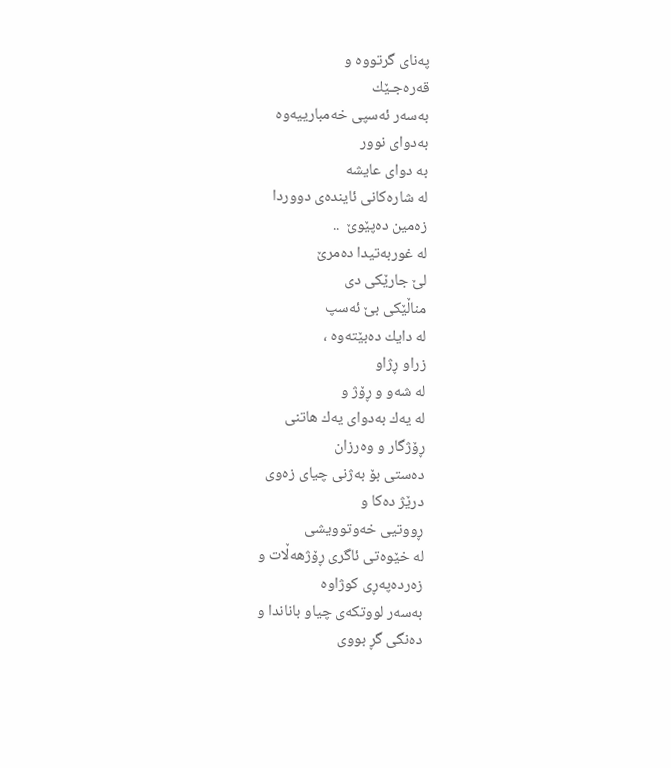پەنای گرتووە و
قەرەجـێك
بەسەر ئەسپی خەمبارییەوە
بەدوای نوور
بە دوای عایشە
لە شارەكانی ئایندەی دووردا
زەمین دەپێوێ ‌ ..
لە غوربەتیدا دەمرێ‌
لێ جارێكی دی
مناڵێكی بێ‌ ئەسپ
لە دایك دەبێتەوە ،
زراو ڕژاو
لە شەو و ڕۆژ و
لە یەك بەدوای یەك هاتنی
ڕۆژگار و وەرزان
دەستی بۆ بەژنی چیای زەوی
درێژ دەكا و
ڕووتیی خەوتوویشی
لە خێوەتی ئاگری ڕۆژهەڵات و
زەردەپەڕی كوژاوە
بەسەر لووتكەی چیاو باناندا و
دەنگی گڕ بووی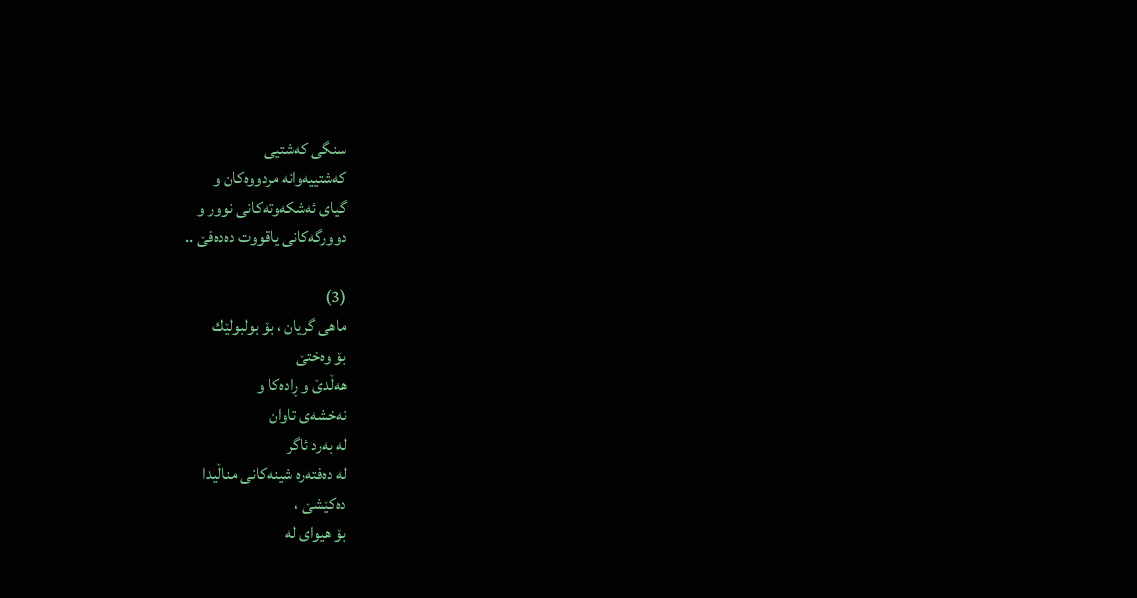سنگی كەشتیی
كەشتییەوانە مردووەكان و
گیای ئەشكەوتەكانی نوور و
دوورگەكانی یاقووت دەدەفێ‌ ..

(3)
ماهی گریان ، بۆ بولبولێك
بۆ وەختێ‌
هەڵدێ‌ و ڕادەكا و
نەخشەی تاوان
لە بەرد ئاگر
لە دەفتەرە شینەكانی مناڵیدا
دەكێشێ‌ ،
بۆ هیوای لە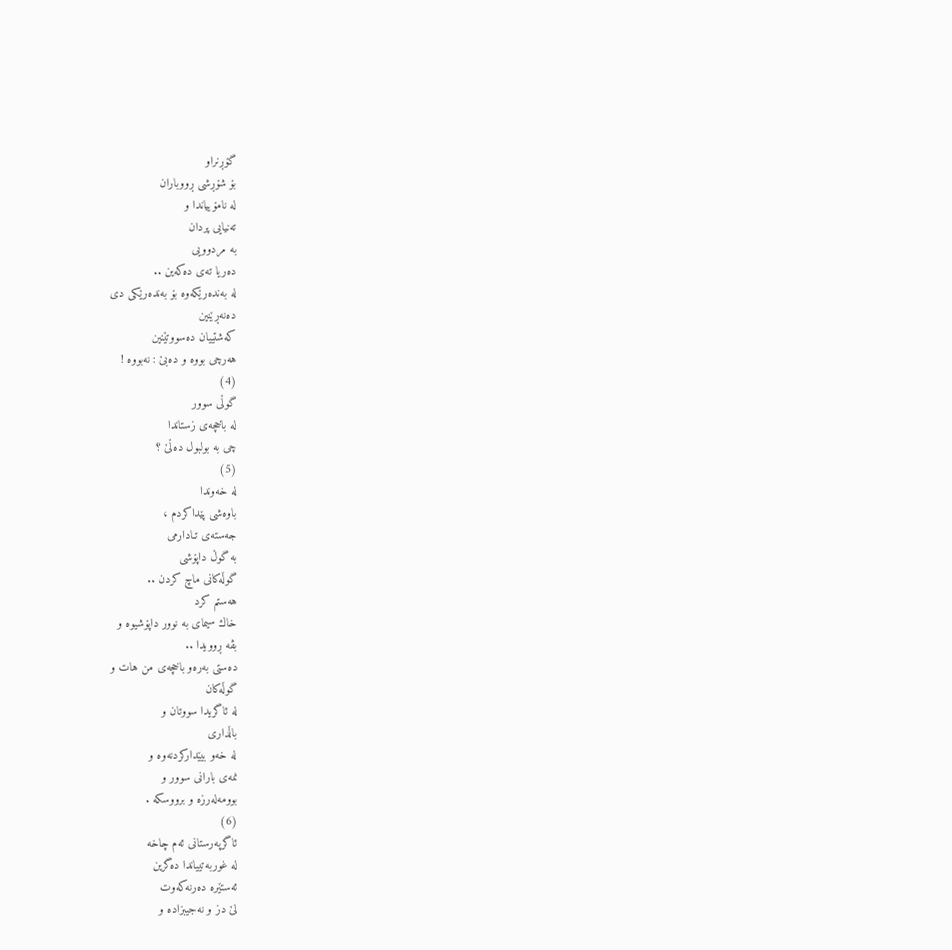گۆڕنراو
بۆ شۆڕشی ڕووباران
لە نامۆییاندا و
تەنیایی پردان
بە مردوویی
دەریا تەی دەكەین ..
لە بەندەرێكەوە بۆ بەندەرێكی دی
دەنەڕێنین
كەشتییان دەسووتێنین
هەرچی بووە و دەبێ‌ : نەبووە !
(4)
گوڵی سوور
لە باخچەی زستاندا
چی بە بولبول دەڵێ‌ ؟
(5)
لە خەوندا
باوەشی پێداكردم ،
جەستەی تـادارمی
بە گوڵ داپۆشی
گوڵەكانی ماچ كردن ..
هەستم كرد
خاك سیمای بە نوور داپۆشیوە و
بڤە ڕوویدا ..
دەستی بەرەو باخچەی من هات و
گوڵەكان
لە ئاگریدا سووتان و
باڵداری
لە خەو بیێداركردنه‌وه‌ و
نمەی بارانی سوور و
بوومەلەرزە و برووسكە .
(6)
ئاگرپەرستانی ئەم چاخە
لە غوربەتییاندا دەگرین
ئەستێرە دەرنەكەوت
لێ‌ دز و نەجیبزادە و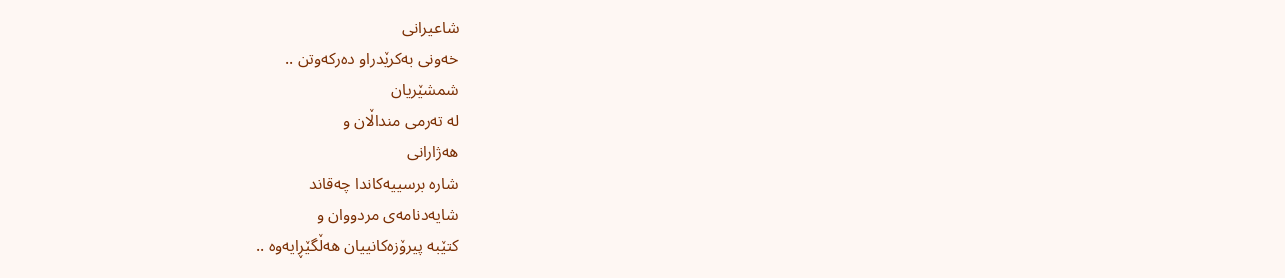شاعیرانی
خەونی بەكرێدراو دەركەوتن ..
شمشێریان
لە تەرمی منداڵان و
هەژارانی
شارە برسییەكاندا چەقاند
شایەدنامەی مردووان و
كتێبە پیرۆزەكانییان هەڵگێڕایەوە ..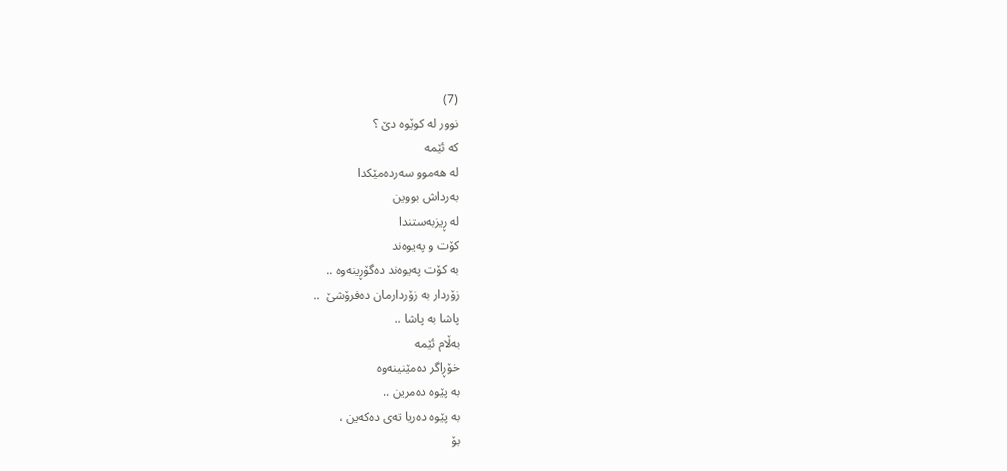(7)
نوور لە كوێوە دێ‌ ؟
كە ئێمە
لە هەموو سەردەمێكدا
بەرداش بووین
لە ڕیزبەستندا
كۆت و پەیوەند
بە كۆت پەیوەند دەگۆڕینەوە ..
زۆردار بە زۆردارمان دەفرۆشێ ‌ ..
پاشا بە پاشا ..
بەڵام ئێمە
خۆڕاگر دەمێنینەوە
بە پێوە دەمرین ..
بە پێوە دەریا تەی دەكەین ،
بۆ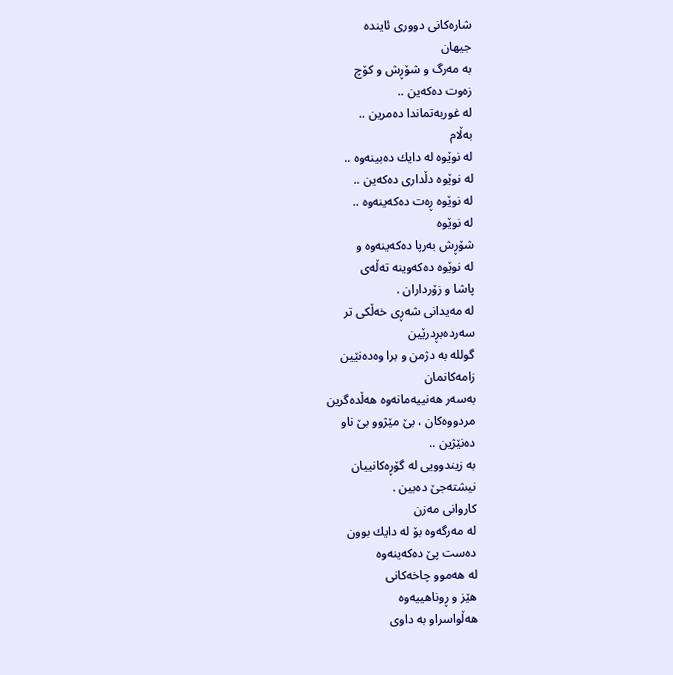شارەكانی دووری ئایندە
جیهان
بە مەرگ و شۆڕش و كۆچ
زەوت دەكەین ..
لە غوربەتماندا دەمرین ..
به‌ڵام
لە نوێوە لە دایك دەبینەوە ..
لە نوێوە دڵداری دەكەین ..
لە نوێوە ڕەت دەكەینەوە ..
لە نوێوە
شۆڕش بەرپا دەكەینەوە و
لە نوێوە دەكەوینە تەڵەی
پاشا و زۆرداران .
لە مەیدانی شەڕی خەڵكی تر
سەردەبڕدرێین
گوللە بە دژمن و برا وەدەنێین
زامەكانمان
بەسەر هه‌نییه‌مانه‌وه‌ هەڵدەگرین
مردووەكان ، بێ‌ مێژوو بێ‌ ناو
دەنێژین ..
بە زیندوویی لە گۆڕەكانییان
نیشتەجێ‌ دەبین .
كاروانی مەزن
لە مەرگەوە بۆ لە دایك بوون
دەست پێ دەكەینەوە
لە هەموو چاخەكانی
هێز و ڕوناهییەوە
هەڵواسراو بە داوی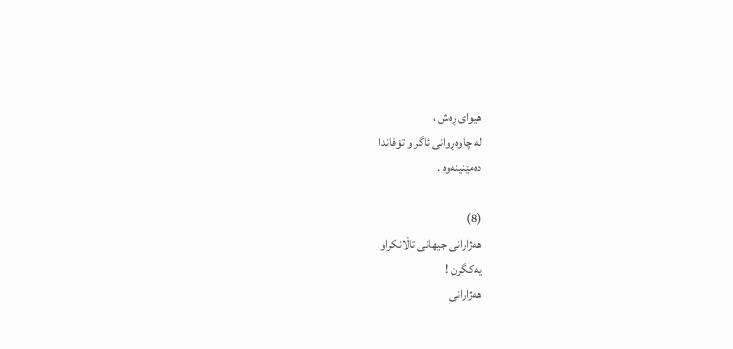هیوای ڕەش ،
لە چاوەڕوانی ئاگر و تۆفاندا
دەمێنینەوە .

(8)
هەژارانی جیهانی تاڵانكراو
یەكگرن !
هەژارانی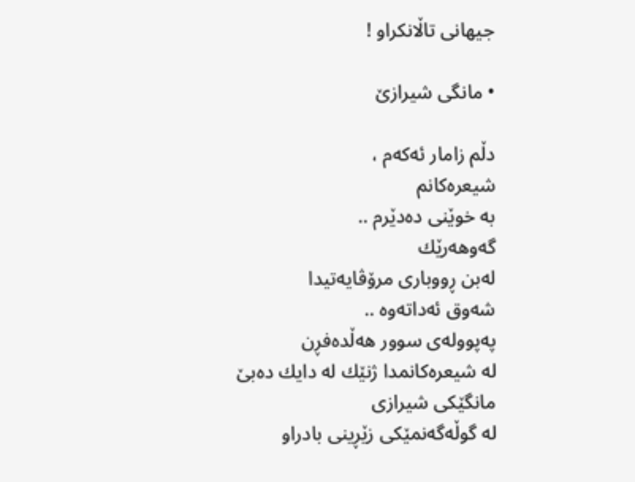جیهانی تاڵانكراو !

• مانگی شیرازێ

دڵم زامار ئه‌كه‌م ،
شیعرەكانم
بە خوێنی دەدێرم ..
گەوهەرێك
لەبن ڕووباری مرۆڤایەتیدا
شەوق ئەداتەوە ..
پەپوولەی سوور هەڵدەفڕن
لە شیعرەكانمدا ژنێك لە دایك دەبێ‌
مانگێكی شیرازی
لە گوڵەگەنمێكی زێڕینی بادراو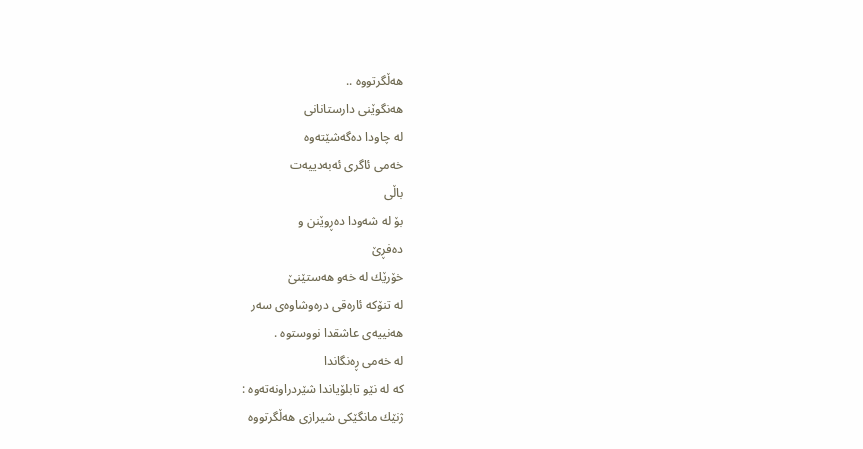هەڵگرتووە ..
هەنگوێنی دارستانانی
لە چاودا دەگەشێتەوە
خەمی ئاگری ئەبەدییەت
باڵی
بۆ لە شەودا دەڕوێنن و
دەفڕێ
خۆرێك لە خەو هەستێنێ‌
لە تنۆكە ئارەقی درەوشاوەی سەر
هه‌نییه‌ی عاشقدا نووستوە .
لە خەمی ڕەنگاندا
كە لە نێو تابلۆیاندا شێردراونەتەوە :
ژنێك مانگێكی شیرازی هەڵگرتووە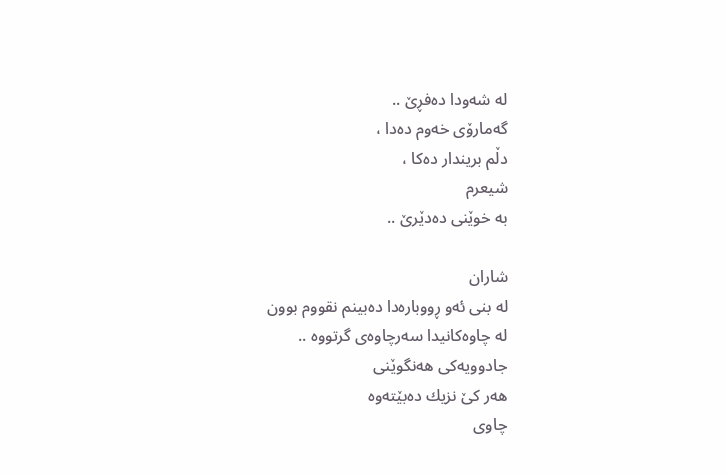لە شەودا دەفڕێ‌ ..
گەمارۆی خەوم دەدا ،
دڵم بریندار دەكا ،
شیعرم
بە خوێنی دەدێرێ ..

شاران
لە بنی ئەو ڕووبارەدا دەبینم نقووم بوون
لە چاوەكانیدا سەرچاوەی گرتووە ..
جادوویەكی هەنگوێنی
هەر كێ‌ نزیك دەبێتەوە
چاوی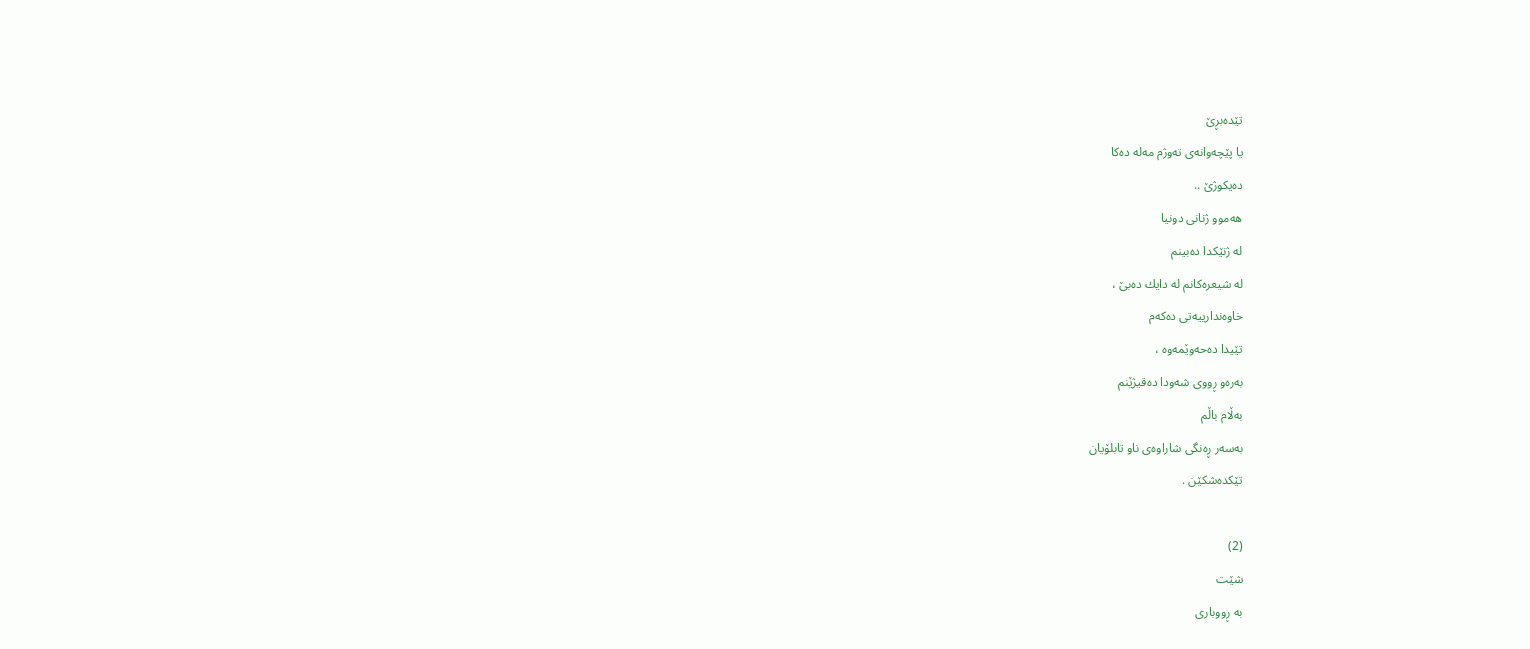تێدەبڕێ‌
یا پێچەوانەی تەوژم مەلە دەكا
دەیكوژێ‌ ..
هەموو ژنانی دونیا
لە ژنێكدا دەبینم
لە شیعرەكانم لە دایك دەبێ‌ ،
خاوەندارییەتی دەكەم
تێیدا دەحەوێمەوە ،
بەرەو ڕووی شەودا دەقیژێنم
بەڵام باڵم
بەسەر ڕەنگی شاراوەی ناو تابلۆیان
تێكدەشكێن .

(2)
شێت
بە ڕووباری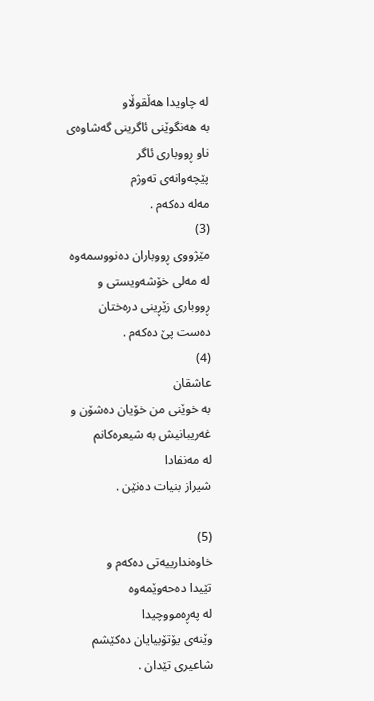لە چاویدا هەڵقوڵاو
بە هەنگوێنی ئاگرینی گەشاوەی
ناو ڕووباری ئاگر
پێچەوانەی تەوژم
مەلە دەكەم .
(3)
مێژووی ڕووباران دەنووسمەوە
لە مەلی خۆشەویستی و
ڕووباری زێڕینی درەختان
دەست پێ دەكەم .
(4)
عاشقان
بە خوێنی من خۆیان دەشۆن و
غەریبانیش بە شیعرەكانم
لە مەنفادا
شیراز بنیات دەنێن .

(5)
خاوەندارییەتی دەكەم و
تێیدا دەحەوێمەوە
لە پەڕەمووچیدا
وێنەی یۆتۆبیایان دەكێشم
شاعیری تێدان .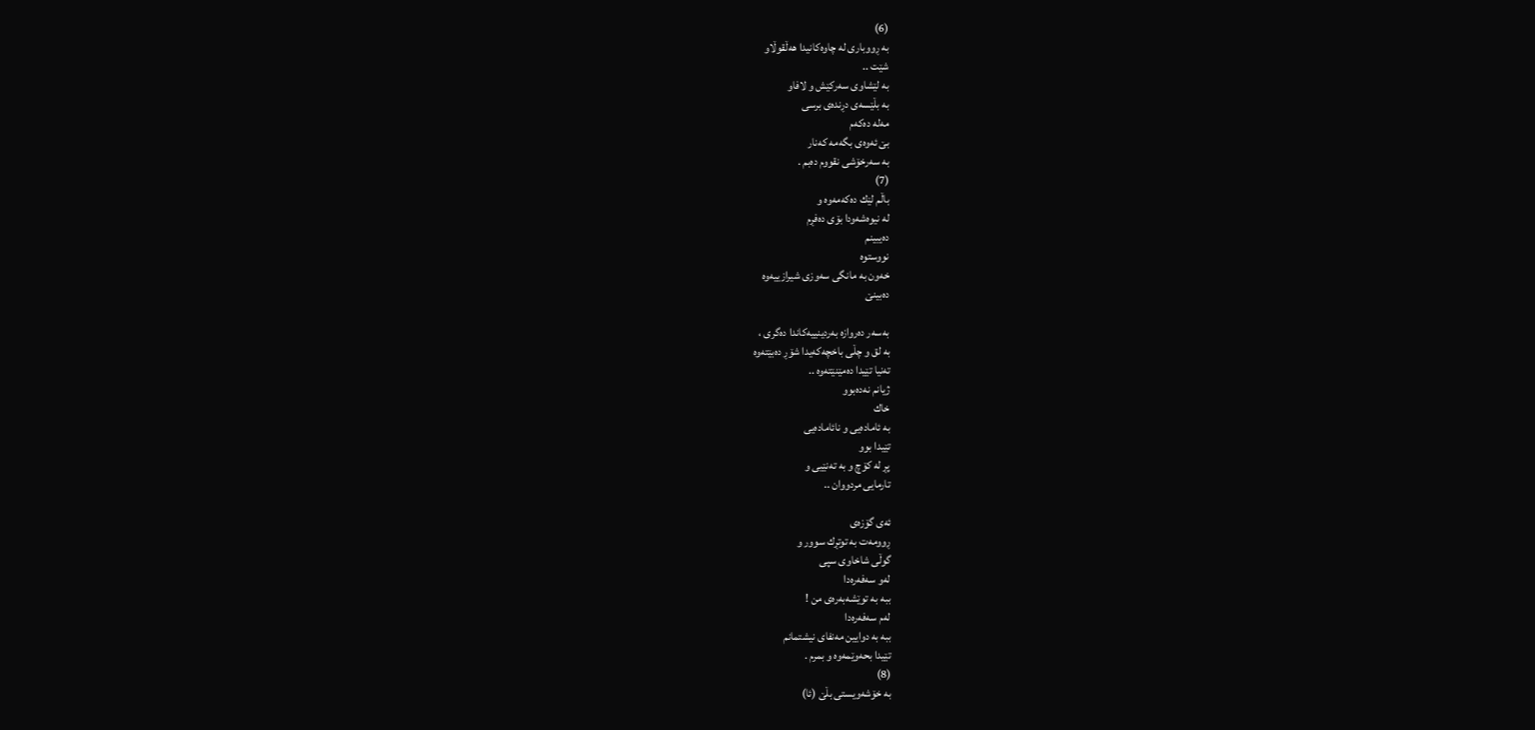(6)
بە ڕووباری لە چاوەكانیدا هەڵقوڵاو
شێت ..
بە لێشاوی سەركێش و لافاو
بە بڵێسەی دڕندەی برسی
مەلە دەكەم
بێ‌ ئەوەی بگەمە كەنار
بە سەرخۆشی نقووم دەبم .
(7)
باڵم لێك دەكەمەوە و
لە نیوەشەودا بۆی دەفڕم
دەیبینم
نووستوە
خەون بە مانگی سەوزی شیرازییەوە
دەبینێ‌

بەسەر دەروازە بەردینییەكاندا دەگری ،
بە لق و چڵی باخچەكەیدا شۆڕ دەبێتەوە
تەنیا تێیدا دەمێنێتەوە ..
ژیانم نەدەبوو
خاك
بە ئامادەیی و نائامادەیی
تێیدا بوو
پڕ لە كۆچ و بە تەنێیی و
تارمایی مردووان ..

ئەی گۆزەی
ڕوومەت بە توتڕك سوور و
گوڵی شاخاوی سپی
لەو سەفەرەدا
ببە بە توێشەبەرەی من !
لەم سەفەرەدا
ببە بە دوایین مەنفای نیشتمانم
تێیدا بحەوێمەوە و بمرم .
(8)
بە خۆشەویستی بڵێ‌ (ئا)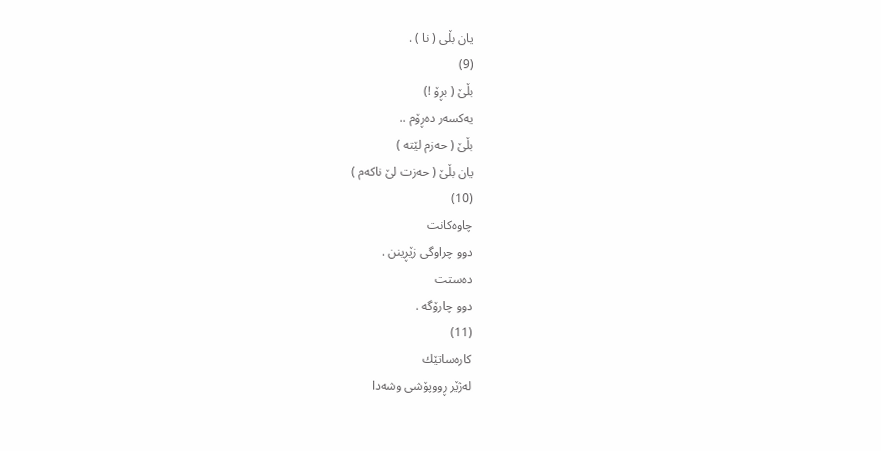یان بڵی ( نا ) .
(9)
بڵێ‌ ( بڕۆ !)
یەكسەر دەڕۆم ..
بڵێ‌ ( حەزم لێتە )
یان بڵێ‌ ( حەزت لێ‌ ناكەم )
(10)
چاوەكانت
دوو چراوگی زێڕینن .
دەستت
دوو چارۆگە .
(11)
كارەساتێك
لەژێر ڕووپۆشی وشەدا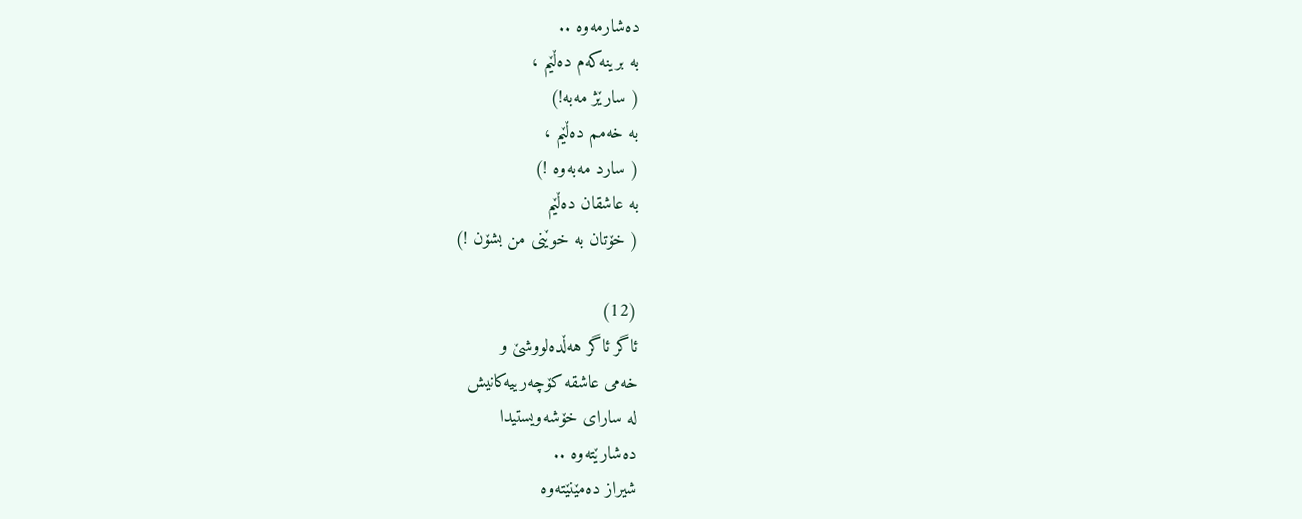دەشارمەوە ..
بە برینەكەم دەڵێم ،
( سارێژ مەبە!)
بە خەمم دەڵێم ،
( سارد مەبەوە !)
بە عاشقان دەڵێم
( خۆتان بە خوێنی من بشۆن !)

(12)
ئاگر ئاگر هەڵدەلووشێ‌ و
خەمی عاشقە كۆچەرییەكانیش
لە سارای خۆشەویستیدا
دەشارێتەوە ..
شیراز دەمێنێتەوە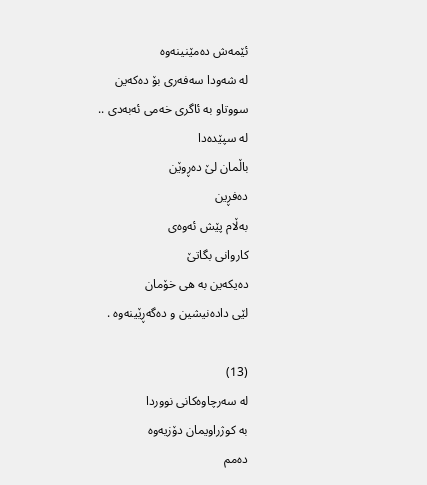ئێمەش دەمێنینەوە
لە شەودا سەفەری بۆ دەكەین
سووتاو بە ئاگری خەمی ئەبەدی ..
لە سپێدەدا
باڵمان لێ‌ دەڕوێن
دەفڕین
بەڵام پێش ئەوەی
كاروانی بگاتێ‌
دەیكەین بە هی خۆمان
لێی دادەنیشین و دەگەڕێینەوە .

(13)
لە سەرچاوەكانی نووردا
بە كوژراویمان دۆزیه‌وه‌
دەمم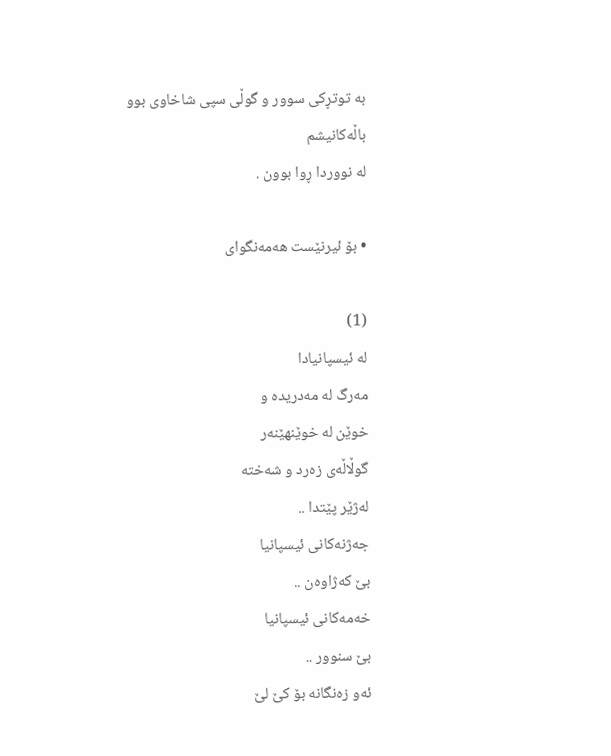بە توتڕكی سوور و گوڵی سپی شاخاوی بوو
باڵەكانیشم
لە نووردا ڕوا بوون .

• بۆ ئیرنێست هه‌مه‌نگوای

(1)
لە ئیسپانیادا
مەرگ لە مەدریدە و
خوێن لە خوێنهێنەر
گوڵاڵەی زەرد و شەختە
لەژێر پێتدا ..
جەژنەكانی ئیسپانیا
بێ‌ كەژاوەن ..
خەمەكانی ئیسپانیا
بێ‌ سنوور ..
ئەو زەنگانە بۆ كێ‌ لێ‌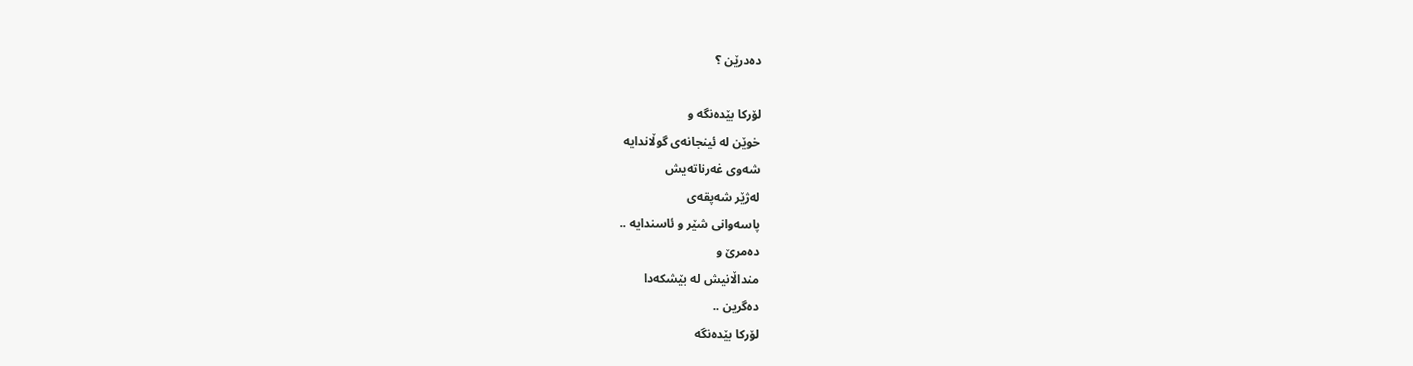دەدرێن ؟

لۆركا بێدەنگە و
خوێن لە ئینجانەی گوڵاندایە
شەوی غەرناتەیش
لەژێر شەپقەی
پاسەوانی شێر و ئاسندایه‌ ..
دەمرێ‌ و
منداڵانیش لە بێشكەدا
دەگرین ..
لۆركا بێدەنگە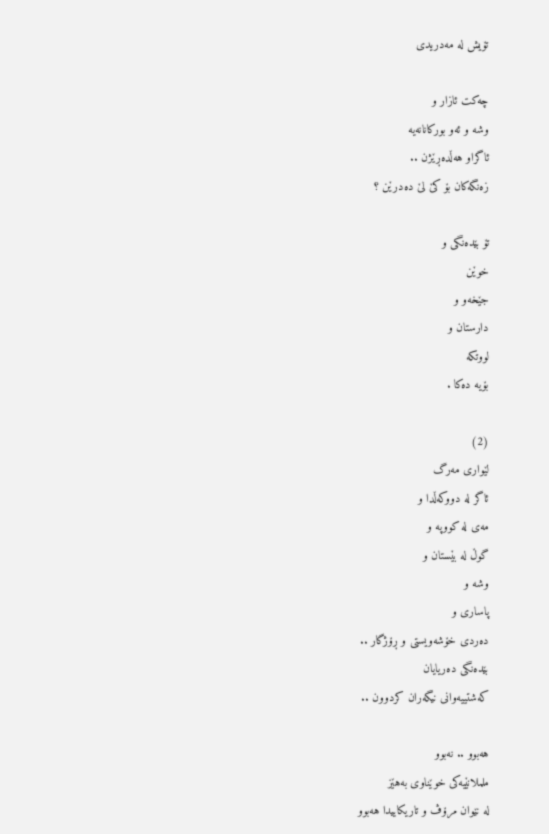تۆیش لە مەدریدی

چەكت ئازار و
وشە و ئەو بوركانانەیە
ئاگراو هەڵدەڕێژن ..
زەنگەكان بۆ كێ‌ لێ‌ دەدرێن ؟

تۆ بێدەنگی و
خوێن
جێخەو و
دارستان و
لووتكە
بۆیە دەكا .

(2)
لێواری مەرگ
ئاگر لە دووكەڵدا و
مەی لە كووپە و
گوڵ لە بێستان و
وشە و
پاساری و
دەردی خۆشەویستی و ڕۆژگار ..
بێدەنگی دەریایان
كەشتییەوانی نیگەران كردوون ..

هەبوو .. نەبوو
ململانێیەكی خوێناوی بەهێز
لە نێوان مرۆڤ و تاریكاییدا هەبوو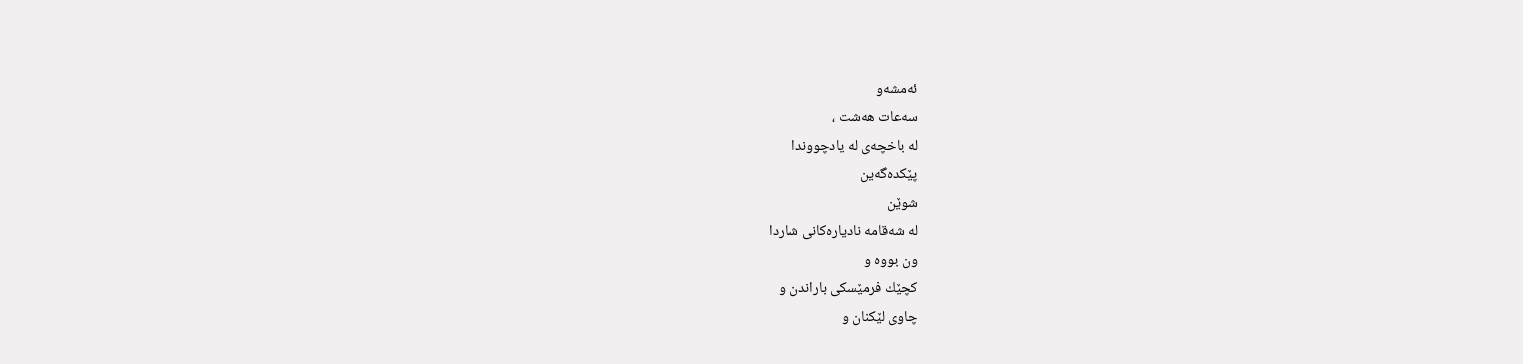ئەمشەو
سەعات هەشت ،
لە باخچەی لە یادچووندا
پێكدەگەین
شوێن
لە شەقامە نادیارەكانی شاردا
ون بووە و
كچێك فرمێسكی باراندن و
چاوی لێكنان و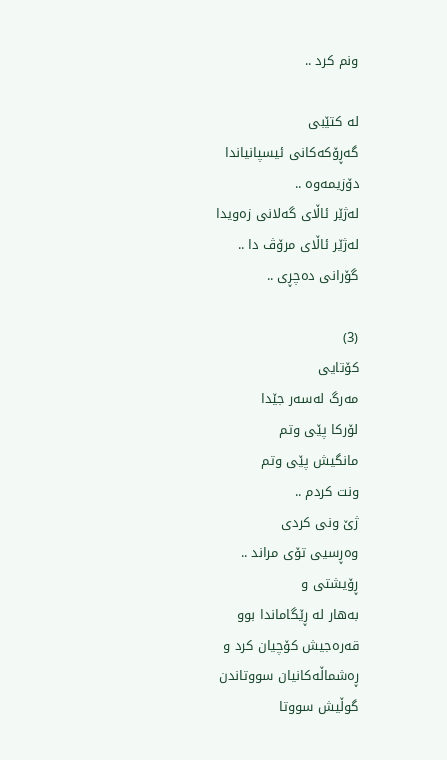ونم كرد ..

لە كتێبی
گەڕۆكەكانی ئیسپانیاندا
دۆزیمەوە ..
لەژێر ئاڵای گەلانی زەویدا
لەژێر ئاڵای مرۆڤ دا ..
گۆرانی دەچڕی ..

(3)
كۆتایی
مەرگ لەسەر جێدا
لۆركا پێی وتم
مانگیش پێی وتم
ونت كردم ..
ژێ‌ ونی كردی
وەڕسیی تۆی مراند ..
ڕۆیشتی و
بەهار لە ڕێگاماندا بوو
قەرەجیش كۆچیان كرد و
ڕه‌شماڵه‌كانیان سووتاندن
گوڵیش سووتا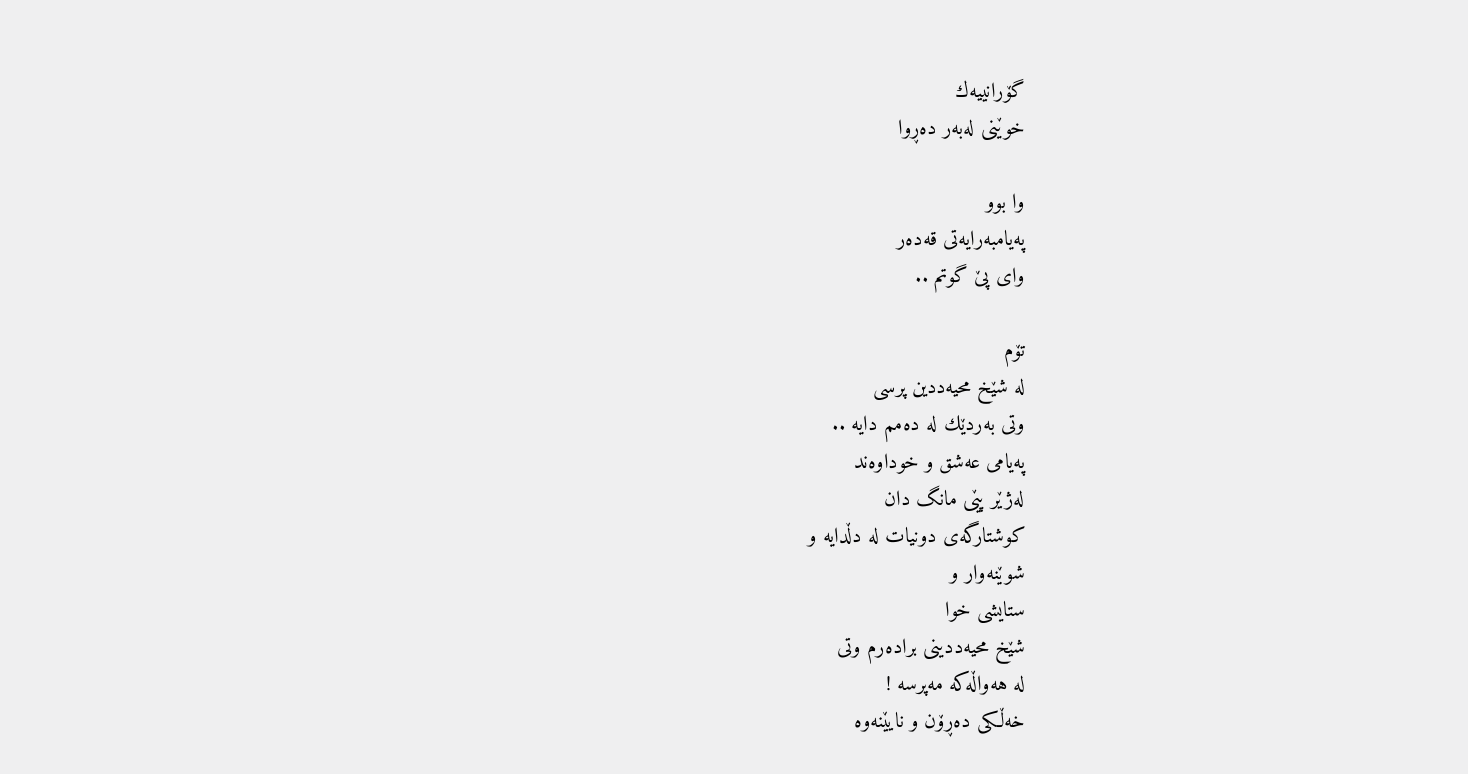گۆرانییەك
خوێنی لەبەر دەڕوا

وا بوو
پەیامبەرایەتی قەدەر
وای پێ گوتم ..

تۆم
لە شێخ محیەددین پرسی
وتی بەردێك لە دەمم دایە ..
پەیامی عەشق و خوداوەند
لەژێر پێی مانگ دان
كوشتارگەی دونیات لە دڵدایە و
شوێنەوار و
ستایشی خوا
شێخ محیەددینی برادەرم وتی
لە هەواڵەكە مەپرسە !
خەڵكی دەڕۆن و نایێنەوە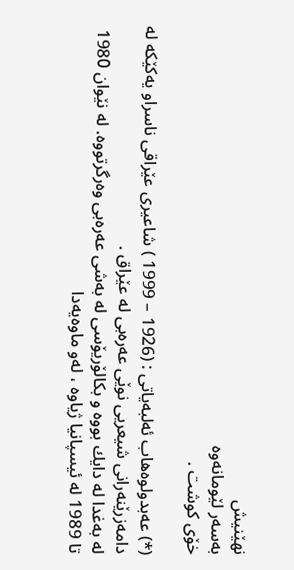نهێنیش
بەسەر لێومانەوە
خۆی كوشت .

(*) عەبدولوەهاب ئەلبەیاتی : (1926 – 1999 ) شاعیری عێراقی ناسراو یەكێكە لە دامەزرێنەرانی شیعریی نوێی عەرەبی لە عێراق .
لە بەغدا لە دایك بووە و بكالۆریۆسی لە بەشی عەرەبی وەرگرتووە. لە نێوان 1980 تا 1989 لە ئیسپانیا ژیاوە ، لەو ماوەیەدا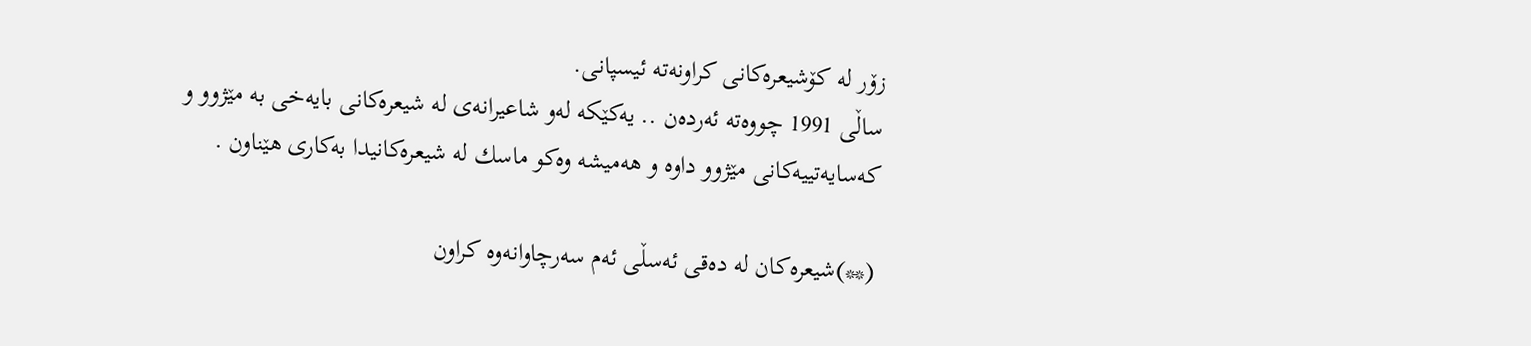زۆر لە كۆشیعرەكانی كراونەتە ئیسپانی.
ساڵی 1991 چووەتە ئەردەن .. یەكێكە لەو شاعیرانەی لە شیعرەكانی بایەخی بە مێژوو و كەسایەتییەكانی مێژوو داوە و هەمیشە وەكو ماسك لە شیعرەكانیدا بەكاری هێناون .

(**)شيعره‌كان له‌ ده‌قی ئه‌سڵی ئه‌م سه‌رچاوانه‌وه‌ كراون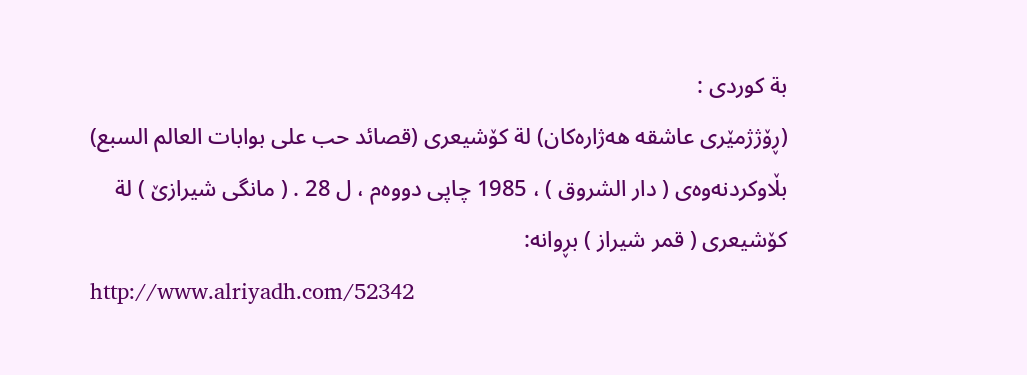بة كوردى :
(ڕۆژژمێری عاشقه‌ هه‌ژاره‌كان) لة كۆشیعری (قصائد حب على بوابات العالم السبع) بڵاوكردنه‌وه‌ی ( دار الشروق ) ، 1985 چاپی دووه‌م ، ل 28 . ( مانگی شيرازێ ) لة كۆشیعری ( قمر شيراز ) بڕوانه‌:
http://www.alriyadh.com/52342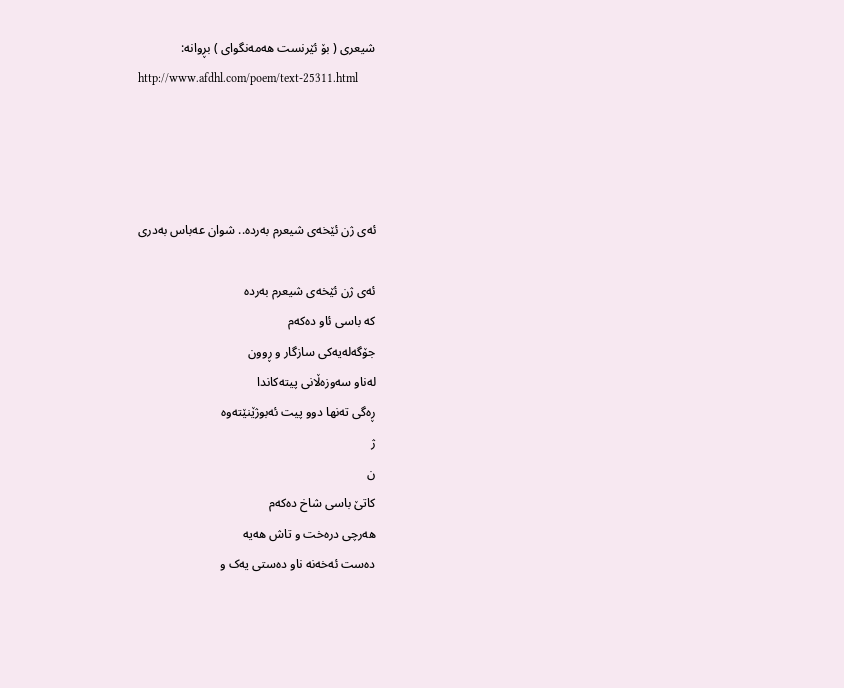شيعرى ( بۆ ئێرنست هه‌مه‌نگوای ) بڕوانه‌:
http://www.afdhl.com/poem/text-25311.html




ئەی ژن ئێخەی شیعرم بەردە.. شوان عەباس بەدری

ئەی ژن ئێخەی شیعرم بەردە
کە باسی ئاو دەکەم
جۆگەلەیەکی سازگار و ڕوون
لەناو سەوزەڵانی پیتەکاندا
ڕەگی تەنها دوو پیت ئەبوژێنێتەوە
ژ
ن
کاتێ باسی شاخ دەکەم
هەرچی درەخت و تاش هەیە
دەست ئەخەنە ناو دەستی یەک و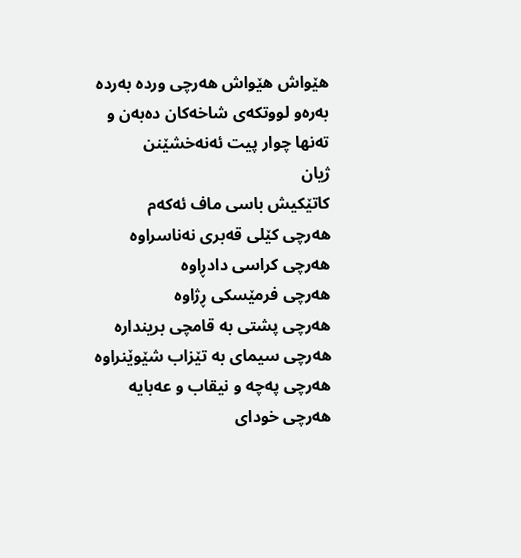هێواش هێواش هەرچی وردە بەردە
بەرەو لووتکەی شاخەکان دەبەن و
تەنها چوار پیت ئەنەخشێنن
ژیان
کاتێکیش باسی ماف ئەکەم
هەرچی کێلی قەبری نەناسراوە
هەرچی کراسی دادڕاوە
هەرچی فرمێسکی ڕژاوە
هەرچی پشتی بە قامچی بریندارە
هەرچی سیمای بە تێزاب شێوێنراوە
هەرچی پەچە و نیقاب و عەبایە
هەرچی خودای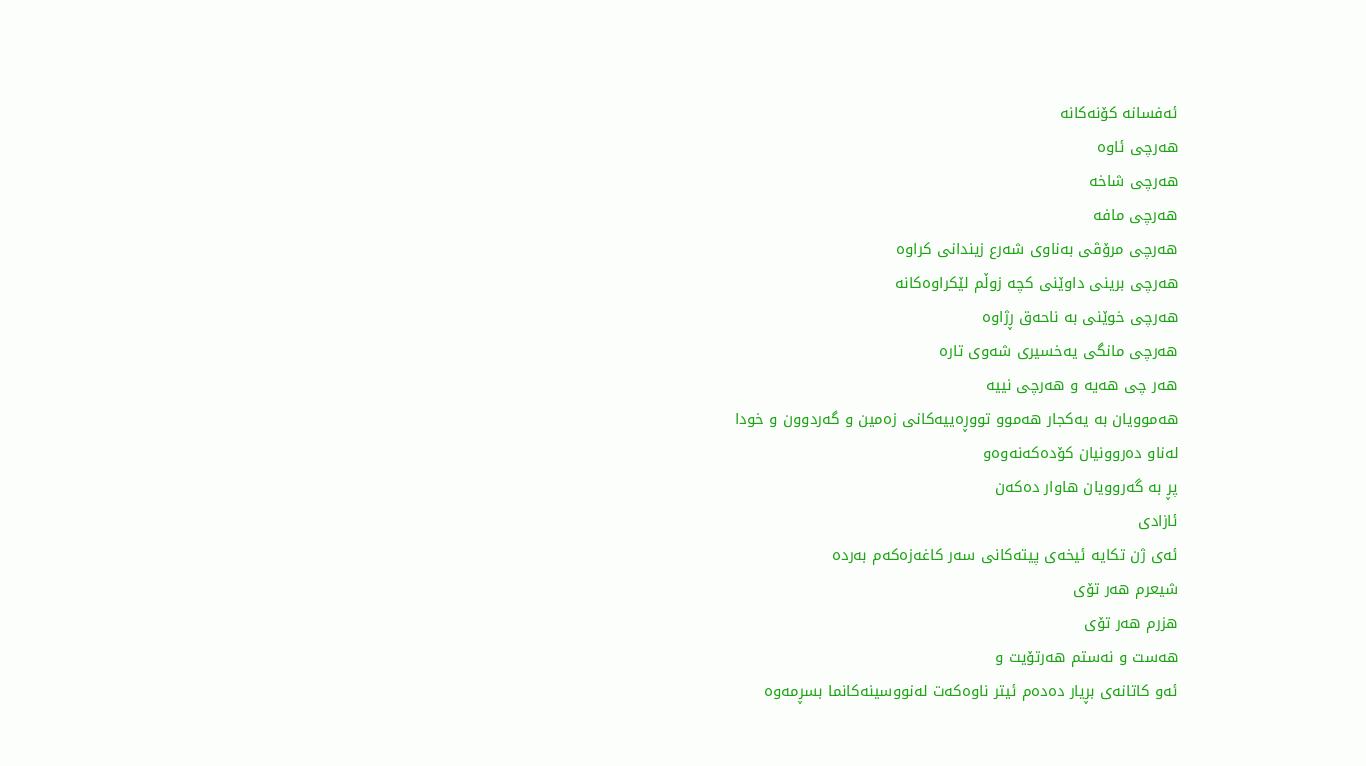ئەفسانە کۆنەکانە
هەرچی ئاوە
هەرچی شاخە
هەرچی مافە
هەرچی مرۆڤی بەناوی شەرع زیندانی کراوە
هەرچی برینی داوێنی کچە زوڵم لێکراوەکانە
هەرچی خوێنی بە ناحەق ڕژاوە
هەرچی مانگی یەخسیری شەوی تارە
هەر چی هەیە و هەرچی نییە
هەموویان بە یەکجار هەموو تووڕەییەکانی زەمین و گەردوون و خودا
لەناو دەروونیان کۆدەکەنەوەو
پڕ بە گەروویان هاوار دەکەن
ئازادی
ئەی ژن تکایە ئیخەی پیتەکانی سەر کاغەزەکەم بەردە
شیعرم هەر تۆی
هزرم هەر تۆی
هەست و نەستم هەرتۆیت و
ئەو کاتانەی بڕیار دەدەم ئیتر ناوەکەت لەنووسینەکانما بسڕمەوە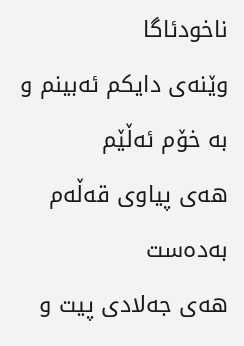ناخودئاگا
وێنەی دایکم ئەبینم و
بە خۆم ئەڵێم
هەی پیاوی قەڵەم بەدەست
هەی جەلادی پیت و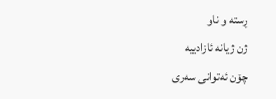ڕستە و ناو
ژن ژیانە ئازادییە
چۆن ئەتوانی سەری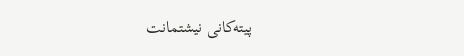پیتەکانی نیشتمانت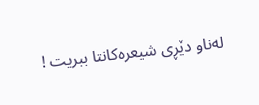لەناو دێڕی شیعرەکانتا ببریت !